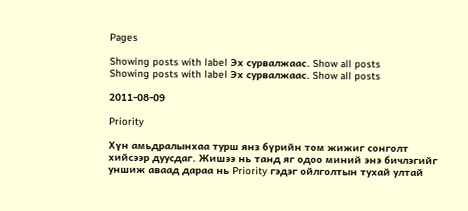Pages

Showing posts with label Эх сурвалжаас. Show all posts
Showing posts with label Эх сурвалжаас. Show all posts

2011-08-09

Priority

Хүн амьдралынхаа турш янз бүрийн том жижиг сонголт хийсээр дуусдаг. Жишээ нь танд яг одоо миний энэ бичлэгийг уншиж аваад дараа нь Priority гэдэг ойлголтын тухай ултай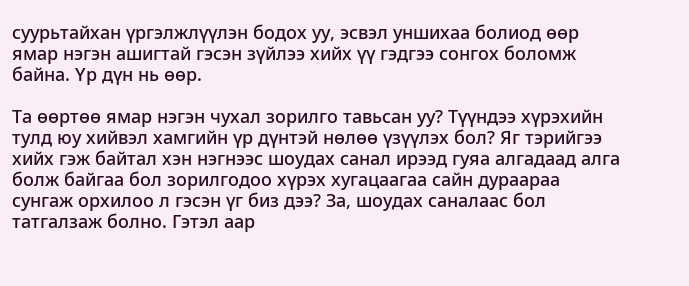суурьтайхан үргэлжлүүлэн бодох уу, эсвэл уншихаа болиод өөр ямар нэгэн ашигтай гэсэн зүйлээ хийх үү гэдгээ сонгох боломж байна. Үр дүн нь өөр.

Та өөртөө ямар нэгэн чухал зорилго тавьсан уу? Түүндээ хүрэхийн тулд юу хийвэл хамгийн үр дүнтэй нөлөө үзүүлэх бол? Яг тэрийгээ хийх гэж байтал хэн нэгнээс шоудах санал ирээд гуяа алгадаад алга болж байгаа бол зорилгодоо хүрэх хугацаагаа сайн дураараа сунгаж орхилоо л гэсэн үг биз дээ? За, шоудах саналаас бол татгалзаж болно. Гэтэл аар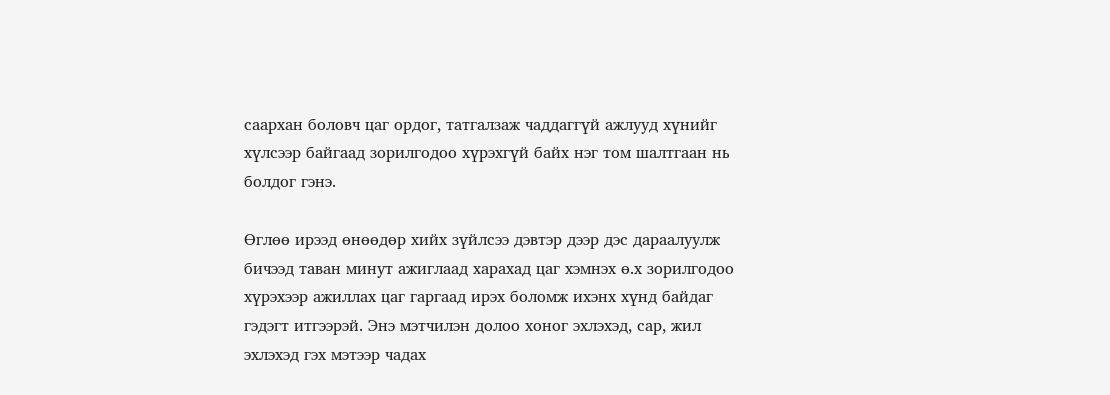саархан боловч цаг ордог, татгалзаж чаддаггүй ажлууд хүнийг хүлсээр байгаад зорилгодоо хүрэхгүй байх нэг том шалтгаан нь болдог гэнэ.

Өглөө ирээд өнөөдөр хийх зүйлсээ дэвтэр дээр дэс дараалуулж бичээд таван минут ажиглаад харахад цаг хэмнэх ө.х зорилгодоо хүрэхээр ажиллах цаг гаргаад ирэх боломж ихэнх хүнд байдаг гэдэгт итгээрэй. Энэ мэтчилэн долоо хоног эхлэхэд, сар, жил эхлэхэд гэх мэтээр чадах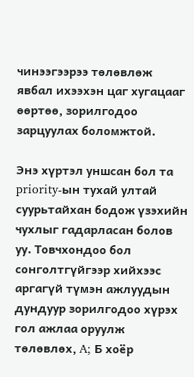чинээгээрээ төлөвлөж явбал ихээхэн цаг хугацааг өөртөө, зорилгодоо зарцуулах боломжтой.

Энэ хүртэл уншсан бол та priority-ын тухай ултай суурьтайхан бодож үзэхийн чухлыг гадарласан болов уу. Товчхондоо бол сонголтгүйгээр хийхээс аргагүй түмэн ажлуудын дундуур зорилгодоо хүрэх гол ажлаа оруулж төлөвлөх, A; Б хоёр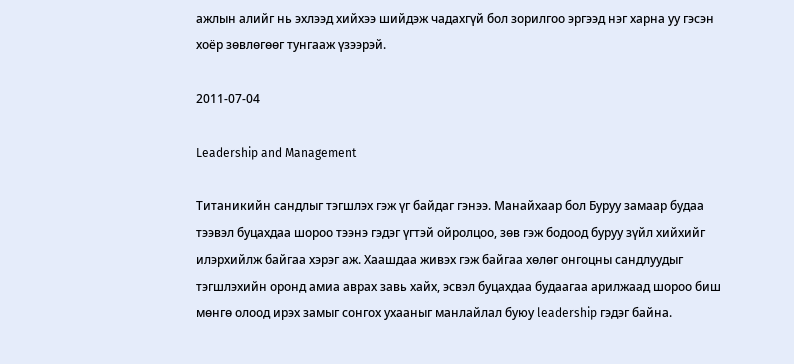ажлын алийг нь эхлээд хийхээ шийдэж чадахгүй бол зорилгоо эргээд нэг харна уу гэсэн хоёр зөвлөгөөг тунгааж үзээрэй.

2011-07-04

Leadership and Management

Титаникийн сандлыг тэгшлэх гэж үг байдаг гэнээ. Манайхаар бол Буруу замаар будаа тээвэл буцахдаа шороо тээнэ гэдэг үгтэй ойролцоо, зөв гэж бодоод буруу зүйл хийхийг илэрхийлж байгаа хэрэг аж. Хаашдаа живэх гэж байгаа хөлөг онгоцны сандлуудыг тэгшлэхийн оронд амиа аврах завь хайх, эсвэл буцахдаа будаагаа арилжаад шороо биш мөнгө олоод ирэх замыг сонгох ухааныг манлайлал буюу leadership гэдэг байна.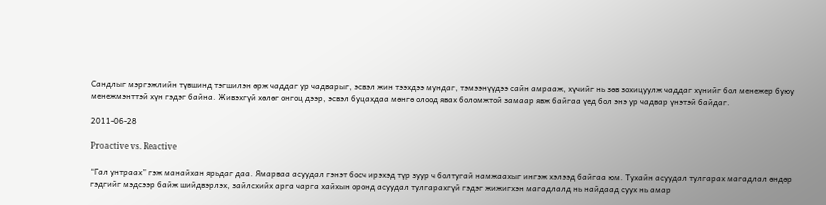Сандлыг мэргэжлийн түвшинд тэгшилэн өрж чаддаг ур чадварыг, эсвэл жин тээхдээ мундаг, тэмээнүүдээ сайн амрааж, хүчийг нь зөв зохицуулж чаддаг хүнийг бол менежер буюу менежмэнттэй хүн гэдэг байна. Живэхгүй хөлөг онгоц дээр, эсвэл буцахдаа мөнгө олоод явах боломжтой замаар явж байгаа үед бол энэ ур чадвар үнэтэй байдаг.

2011-06-28

Proactive vs. Reactive

“Гал унтраах” гэж манайхан ярьдаг даа. Ямарваа асуудал гэнэт босч ирэхэд түр зуур ч болтугай намжаахыг ингэж хэлээд байгаа юм. Тухайн асуудал тулгарах магадлал өндөр гэдгийг мэдсээр байж шийдвэрлэх, зайлсхийх арга чарга хайхын оронд асуудал тулгарахгүй гэдэг жижигхэн магадлалд нь найдаад суух нь амар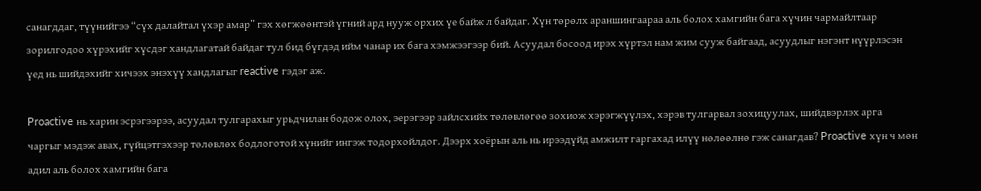санагддаг, түүнийгээ “сүх далайтал үхэр амар” гэх хөгжөөнтэй үгний ард нууж орхих үе байж л байдаг. Хүн төрөлх араншингаараа аль болох хамгийн бага хүчин чармайлтаар зорилгодоо хүрэхийг хүсдэг хандлагатай байдаг тул бид бүгдэд ийм чанар их бага хэмжээгээр бий. Асуудал босоод ирэх хүртэл нам жим сууж байгаад, асуудлыг нэгэнт нүүрлэсэн үед нь шийдэхийг хичээх энэхүү хандлагыг reactive гэдэг аж.

Proactive нь харин эсрэгээрээ, асуудал тулгарахыг урьдчилан бодож олох, эерэгээр зайлсхийх төлөвлөгөө зохиож хэрэгжүүлэх, хэрэв тулгарвал зохицуулах, шийдвэрлэх арга чаргыг мэдэж авах, гүйцэтгэхээр төлөвлөх бодлоготой хүнийг ингэж тодорхойлдог. Дээрх хоёрын аль нь ирээдүйд амжилт гаргахад илүү нөлөөлнө гэж санагдав? Proactive хүн ч мөн адил аль болох хамгийн бага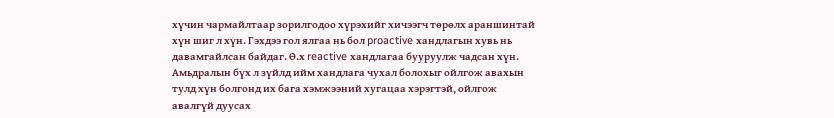хүчин чармайлтаар зорилгодоо хүрэхийг хичээгч төрөлх араншинтай хүн шиг л хүн. Гэхдээ гол ялгаа нь бол proactive хандлагын хувь нь давамгайлсан байдаг. Ө.х reactive хандлагаа бууруулж чадсан хүн. Амьдралын бүх л зүйлд ийм хандлага чухал болохыг ойлгож авахын тулд хүн болгонд их бага хэмжээний хугацаа хэрэгтэй, ойлгож авалгүй дуусах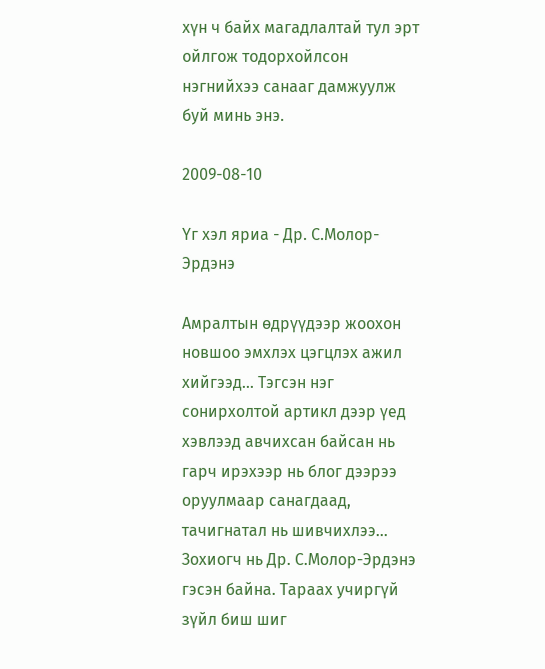хүн ч байх магадлалтай тул эрт ойлгож тодорхойлсон нэгнийхээ санааг дамжуулж буй минь энэ.

2009-08-10

Үг хэл яриа - Др. С.Молор-Эрдэнэ

Амралтын өдрүүдээр жоохон новшоо эмхлэх цэгцлэх ажил хийгээд... Тэгсэн нэг сонирхолтой артикл дээр үед хэвлээд авчихсан байсан нь гарч ирэхээр нь блог дээрээ оруулмаар санагдаад, тачигнатал нь шивчихлээ... Зохиогч нь Др. С.Молор-Эрдэнэ гэсэн байна. Тараах учиргүй зүйл биш шиг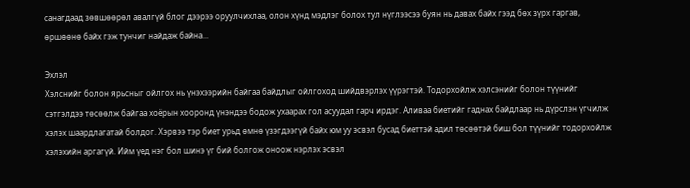санагдаад зөвшөөрөл авалгүй блог дээрээ оруулчихлаа, олон хүнд мэдлэг болох тул нүглээсээ буян нь давах байх гээд бөх зүрх гаргав, өршөөнө байх гэж тунчиг найдаж байна...

Эхлэл
Хэлснийг болон ярьсныг ойлгох нь үнэхээрийн байгаа байдлыг ойлгоход шийдвэрлэх үүрэгтэй. Тодорхойлж хэлсэнийг болон түүнийг сэтгэлдээ төсөөлж байгаа хоёрын хооронд үнэндээ бодож ухаарах гол асуудал гарч ирдэг. Аливаа биетийг гаднах байдлаар нь дүрслэн үгчилж хэлэх шаардлагатай болдог. Хэрвээ тэр биет урьд өмнө үзэгдээгүй байх юм уу эсвэл бусад биеттэй адил төсөөтэй биш бол түүнийг тодорхойлж хэлэхийн аргагүй. Ийм үед нэг бол шинэ үг бий болгож оноож нэрлэх эсвэл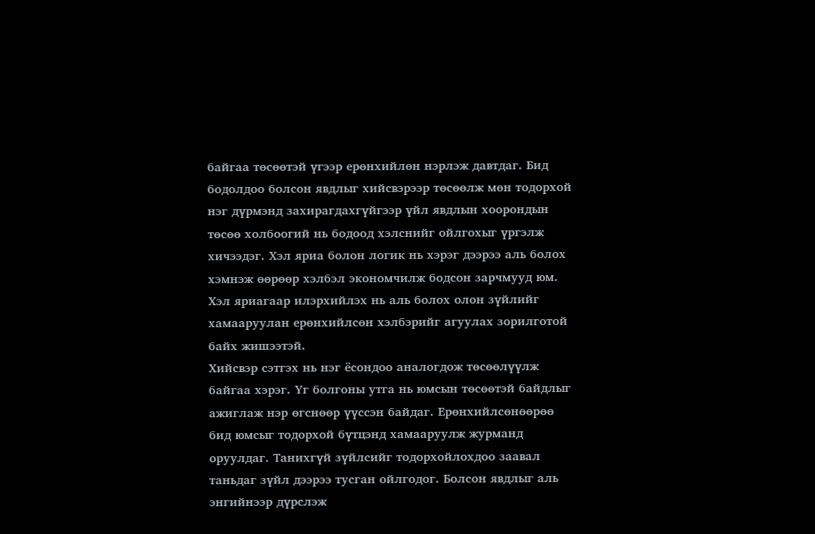байгаа төсөөтэй үгээр ерөнхийлөн нэрлэж давтдаг. Бид бодолдоо болсон явдлыг хийсвэрээр төсөөлж мөн тодорхой нэг дүрмэнд захирагдахгүйгээр үйл явдлын хоорондын төсөө холбоогий нь бодоод хэлснийг ойлгохыг үргэлж хичээдэг. Хэл яриа болон логик нь хэрэг дээрээ аль болох хэмнэж өөрөөр хэлбэл экономчилж бодсон зарчмууд юм. Хэл яриагаар илэрхийлэх нь аль болох олон зүйлийг хамааруулан ерөнхийлсөн хэлбэрийг агуулах зорилготой байх жишээтэй.
Хийсвэр сэтгэх нь нэг ёсондоо аналогдож төсөөлүүлж байгаа хэрэг. Үг болгоны утга нь юмсын төсөөтэй байдлыг ажиглаж нэр өгснөөр үүссэн байдаг. Ерөнхийлсөнөөрөө бид юмсыг тодорхой бүтцэнд хамааруулж журманд оруулдаг. Танихгүй зүйлсийг тодорхойлохдоо заавал таньдаг зүйл дээрээ тусган ойлгодог. Болсон явдлыг аль энгийнээр дүрслэж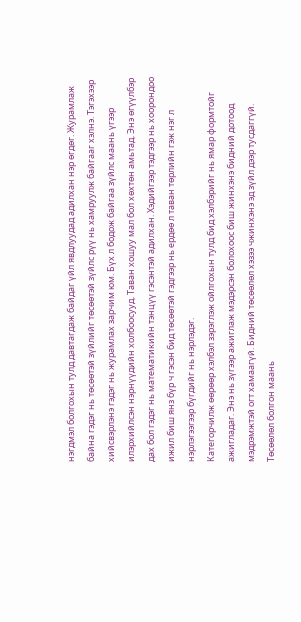нэгдмэл болгохын тулд давтагдаж байдаг үйл явдлуудад адилхан нэр өгдөг. Журамлаж байна гэдэг нь төсөөтэй зүйлийг төсөөтэй зүйлс рүү нь хамруулж байгааг хэлнэ. Тэгэхээр хийсвэрлэнэ гэдэг нь журамлах зарчим юм. Бүх л бодож байгаа зүйлс маань үгээр илэрхийлсэн нэрнүүдийн холбоосууд. Таван хошуу мал бол хөхтөн амьтад. Энэ өгүүлбэр дах бол гэдэг нь математикийн тэнцүү гэсэнтэй адилхан. Хэдийгээр тэдгээр нь хоорондоо ижил биш янз бүр ч гэсэн бид төсөөтэй гэдгээр нь ердөө л таван төрлийн гэж нэг л нэрлэгээгээр бүгдийг нь нэрлэдэг.
Категорчилж өөрөөр хэлбэл зэрэглэж ойлгохын тулд бид хэлбэрийг нь ямар формтойг ажигладаг. Энэ нь зүгээр ажиглаж мэдэрсэн болохоос биш жинхэнэ бидний дотоод мэдрэмжтэй огт хамаагүй. Бидний төсөөлөл хэзээ чжинхэнэ эд зүйл дээр тусдаггүй. Төсөөлөл болгон маань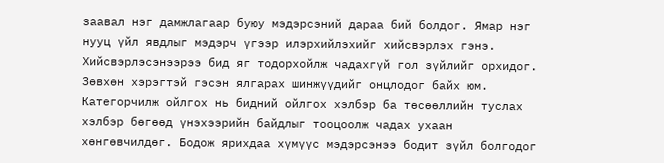заавал нэг дамжлагаар буюу мэдэрсэний дараа бий болдог. Ямар нэг нууц үйл явдлыг мэдэрч үгээр илэрхийлэхийг хийсвэрлэх гэнэ. Хийсвэрлэсэнээрээ бид яг тодорхойлж чадахгүй гол зүйлийг орхидог. Зөвхөн хэрэгтэй гэсэн ялгарах шинжүүдийг онцлодог байх юм. Категорчилж ойлгох нь бидний ойлгох хэлбэр ба төсөөллийн туслах хэлбэр бөгөөд үнэхээрийн байдлыг тооцоолж чадах ухаан хөнгөвчилдөг. Бодож ярихдаа хүмүүс мэдэрсэнээ бодит зүйл болгодог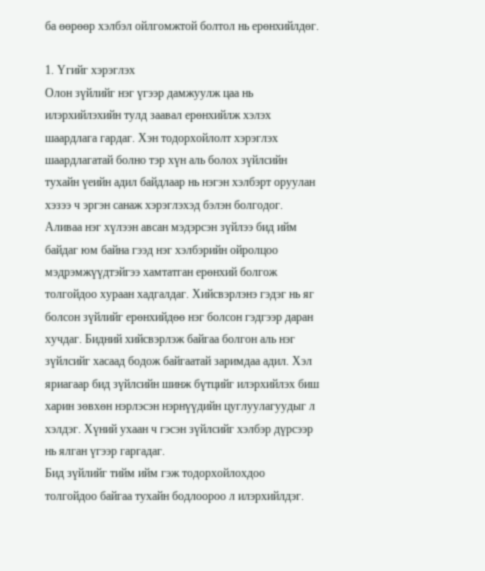ба өөрөөр хэлбэл ойлгомжтой болтол нь ерөнхийлдөг.

1. Үгийг хэрэглэх
Олон зүйлийг нэг үгээр дамжуулж цаа нь илэрхийлэхийн тулд заавал ерөнхийлж хэлэх шаардлага гардаг. Хэн тодорхойлолт хэрэглэх шаардлагатай болно тэр хүн аль болох зүйлсийн тухайн үеийн адил байдлаар нь нэгэн хэлбэрт оруулан хэзээ ч эргэн санаж хэрэглэхэд бэлэн болгодог. Аливаа нэг хүлээн авсан мэдэрсэн зүйлээ бид ийм байдаг юм байна гээд нэг хэлбэрийн ойролцоо мэдрэмжүүдтэйгээ хамтатган ерөнхий болгож толгойдоо хураан хадгалдаг. Хийсвэрлэнэ гэдэг нь яг болсон зүйлийг ерөнхийдөө нэг болсон гэдгээр даран хучдаг. Бидний хийсвэрлэж байгаа болгон аль нэг зүйлсийг хасаад бодож байгаатай заримдаа адил. Хэл яриагаар бид зүйлсийн шинж бүтцийг илэрхийлэх биш харин зөвхөн нэрлэсэн нэрнүүдийн цуглуулагуудыг л хэлдэг. Хүний ухаан ч гэсэн зүйлсийг хэлбэр дүрсээр нь ялган үгээр гаргадаг.
Бид зүйлийг тийм ийм гэж тодорхойлохдоо толгойдоо байгаа тухайн бодлоороо л илэрхийлдэг.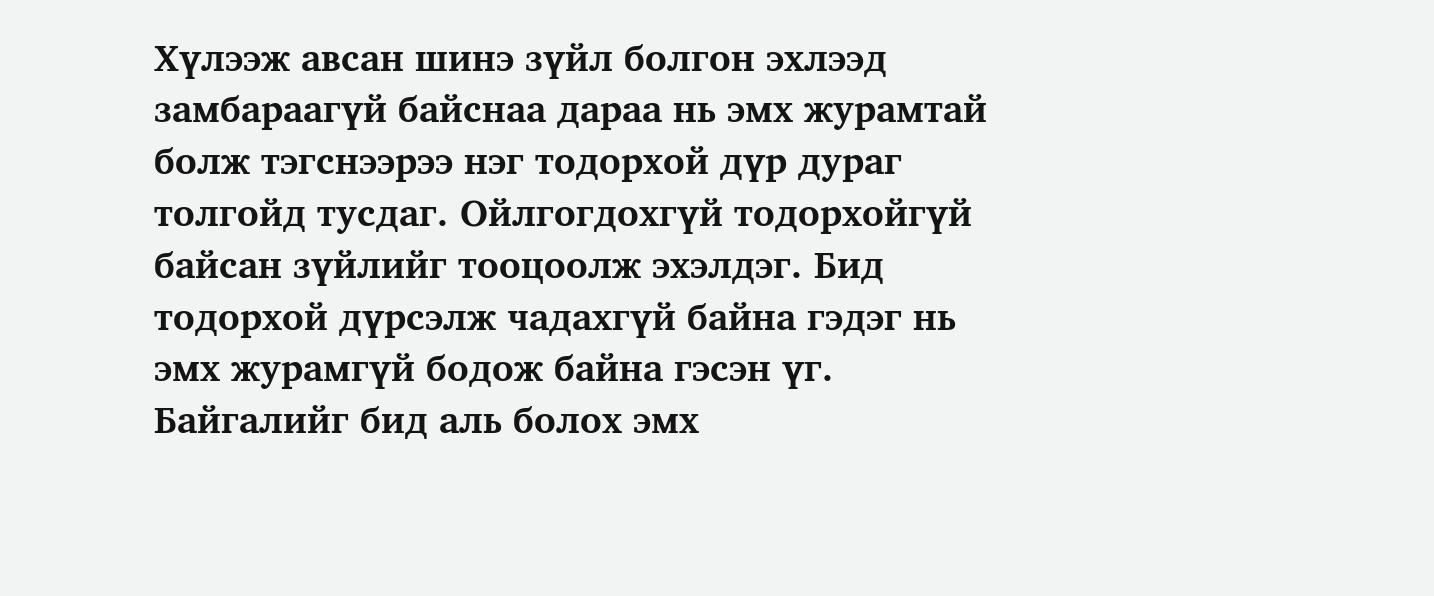Хүлээж авсан шинэ зүйл болгон эхлээд замбараагүй байснаа дараа нь эмх журамтай болж тэгснээрээ нэг тодорхой дүр дураг толгойд тусдаг. Ойлгогдохгүй тодорхойгүй байсан зүйлийг тооцоолж эхэлдэг. Бид тодорхой дүрсэлж чадахгүй байна гэдэг нь эмх журамгүй бодож байна гэсэн үг. Байгалийг бид аль болох эмх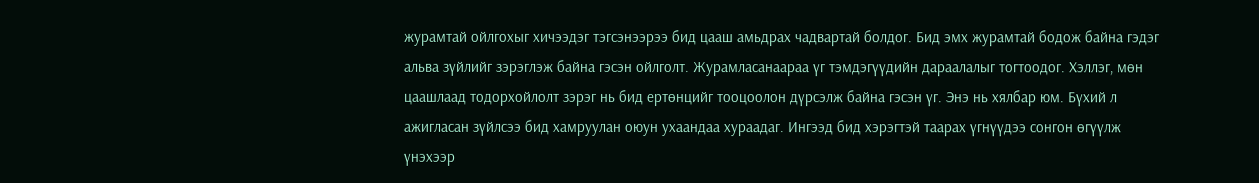журамтай ойлгохыг хичээдэг тэгсэнээрээ бид цааш амьдрах чадвартай болдог. Бид эмх журамтай бодож байна гэдэг альва зүйлийг зэрэглэж байна гэсэн ойлголт. Журамласанаараа үг тэмдэгүүдийн дараалалыг тогтоодог. Хэллэг, мөн цаашлаад тодорхойлолт зэрэг нь бид ертөнцийг тооцоолон дүрсэлж байна гэсэн үг. Энэ нь хялбар юм. Бүхий л ажигласан зүйлсээ бид хамруулан оюун ухаандаа хураадаг. Ингээд бид хэрэгтэй таарах үгнүүдээ сонгон өгүүлж үнэхээр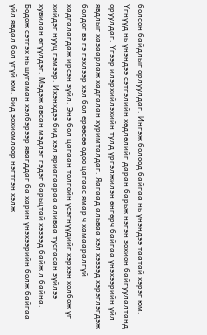болсон байдлыг орлуулдаг. Ингэж болоод байгаа нь үнэндээ таатай хэрэг юм. Үгнүүд нь үнэндээ сэтгэлийн хөдлөлийг даран барьж нэгэн зохион байгуулалтанд оруулдаг. Үгээр илэрхийлэхийн тулд үргэлжилэн өнгөрч байгаа үнэхээрийн үйл явдлыг хазаарлаж хадгалан хуримталдаг. Яагаад альваа хэл хэзээд хэрэглэгдэж болдог вэ гэ гэхлээр хэл бол ерөөсөө одоо цагаас ямар ч хамааралгүй хадгалагдаж ирсэн зүйл. Энэ бол цагаан толгойн үсэгнүүдийг хэрхэн холбож үг хийдэг нууц гэмээр. Ихэнхдээ бид хэл яриагаараа аливаа тусгасан зүйлээ хувилан өгүүлдэг. Мэдэж авсан мэдлэг гэдэг барьцтай хэзээд байж л байна. Бодож сэтгэх нь шугаман хэлбэрээр явагддаг ба харин үнэхээрийн болж байгаа үйл явдал бол үгүй юм. Бид зохиомлоор нэгтгэн хэлж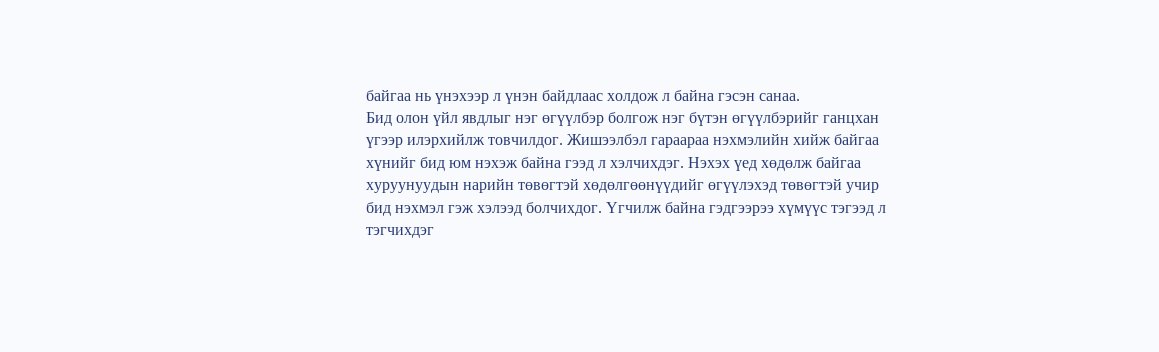байгаа нь үнэхээр л үнэн байдлаас холдож л байна гэсэн санаа.
Бид олон үйл явдлыг нэг өгүүлбэр болгож нэг бүтэн өгүүлбэрийг ганцхан үгээр илэрхийлж товчилдог. Жишээлбэл гараараа нэхмэлийн хийж байгаа хүнийг бид юм нэхэж байна гээд л хэлчихдэг. Нэхэх үед хөдөлж байгаа хуруунуудын нарийн төвөгтэй хөдөлгөөнүүдийг өгүүлэхэд төвөгтэй учир бид нэхмэл гэж хэлээд болчихдог. Үгчилж байна гэдгээрээ хүмүүс тэгээд л тэгчихдэг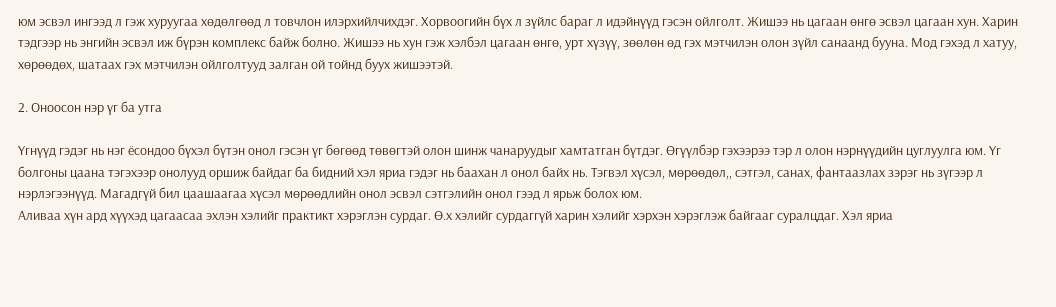юм эсвэл ингээд л гэж хуруугаа хөдөлгөөд л товчлон илэрхийлчихдэг. Хорвоогийн бүх л зүйлс бараг л идэйнүүд гэсэн ойлголт. Жишээ нь цагаан өнгө эсвэл цагаан хун. Харин тэдгээр нь энгийн эсвэл иж бүрэн комплекс байж болно. Жишээ нь хун гэж хэлбэл цагаан өнгө, урт хүзүү, зөөлөн өд гэх мэтчилэн олон зүйл санаанд бууна. Мод гэхэд л хатуу, хөрөөдөх, шатаах гэх мэтчилэн ойлголтууд залган ой тойнд буух жишээтэй.

2. Оноосон нэр үг ба утга

Үгнүүд гэдэг нь нэг ёсондоо бүхэл бүтэн онол гэсэн үг бөгөөд төвөгтэй олон шинж чанаруудыг хамтатган бүтдэг. Өгүүлбэр гэхээрээ тэр л олон нэрнүүдийн цуглуулга юм. Үг болгоны цаана тэгэхээр онолууд оршиж байдаг ба бидний хэл яриа гэдэг нь баахан л онол байх нь. Тэгвэл хүсэл, мөрөөдөл,, сэтгэл, санах, фантаазлах зэрэг нь зүгээр л нэрлэгээнүүд. Магадгүй бил цаашаагаа хүсэл мөрөөдлийн онол эсвэл сэтгэлийн онол гээд л ярьж болох юм.
Аливаа хүн ард хүүхэд цагаасаа эхлэн хэлийг практикт хэрэглэн сурдаг. Ө.х хэлийг сурдаггүй харин хэлийг хэрхэн хэрэглэж байгааг суралцдаг. Хэл яриа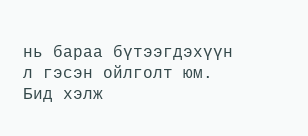нь бараа бүтээгдэхүүн л гэсэн ойлголт юм. Бид хэлж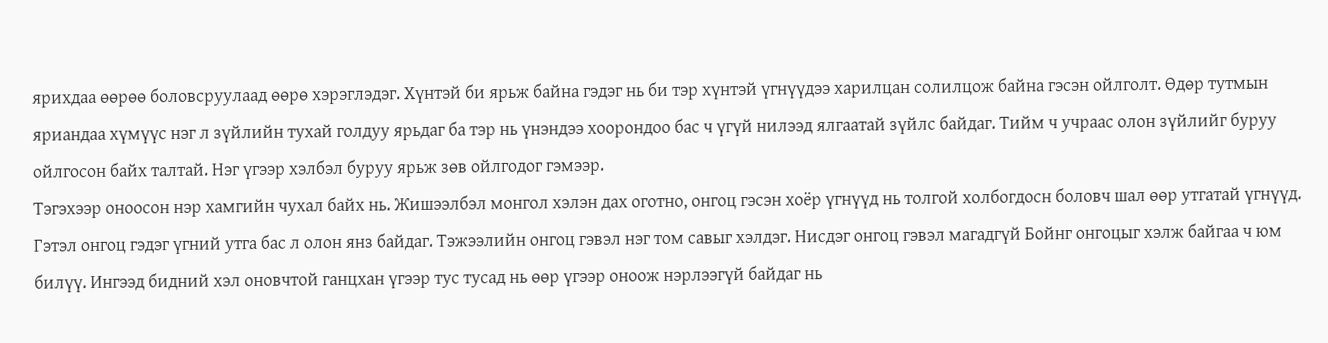ярихдаа өөрөө боловсруулаад өөрө хэрэглэдэг. Хүнтэй би ярьж байна гэдэг нь би тэр хүнтэй үгнүүдээ харилцан солилцож байна гэсэн ойлголт. Өдөр тутмын яриандаа хүмүүс нэг л зүйлийн тухай голдуу ярьдаг ба тэр нь үнэндээ хоорондоо бас ч үгүй нилээд ялгаатай зүйлс байдаг. Тийм ч учраас олон зүйлийг буруу ойлгосон байх талтай. Нэг үгээр хэлбэл буруу ярьж зөв ойлгодог гэмээр.
Тэгэхээр оноосон нэр хамгийн чухал байх нь. Жишээлбэл монгол хэлэн дах оготно, онгоц гэсэн хоёр үгнүүд нь толгой холбогдосн боловч шал өөр утгатай үгнүүд. Гэтэл онгоц гэдэг үгний утга бас л олон янз байдаг. Тэжээлийн онгоц гэвэл нэг том савыг хэлдэг. Нисдэг онгоц гэвэл магадгүй Бойнг онгоцыг хэлж байгаа ч юм билүү. Ингээд бидний хэл оновчтой ганцхан үгээр тус тусад нь өөр үгээр оноож нэрлээгүй байдаг нь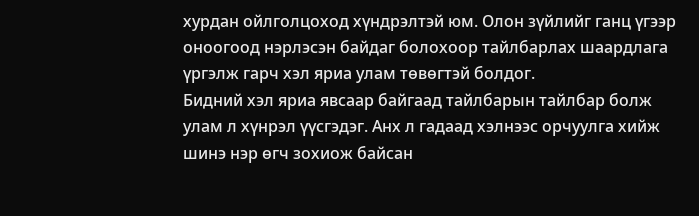хурдан ойлголцоход хүндрэлтэй юм. Олон зүйлийг ганц үгээр оноогоод нэрлэсэн байдаг болохоор тайлбарлах шаардлага үргэлж гарч хэл яриа улам төвөгтэй болдог.
Бидний хэл яриа явсаар байгаад тайлбарын тайлбар болж улам л хүнрэл үүсгэдэг. Анх л гадаад хэлнээс орчуулга хийж шинэ нэр өгч зохиож байсан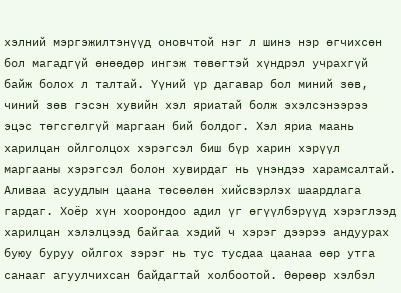хэлний мэргэжилтэнүүд оновчтой нэг л шинэ нэр өгчихсөн бол магадгүй өнөөдөр ингэж төвөгтэй хүндрэл учрахгүй байж болох л талтай. Үүний үр дагавар бол миний зөв, чиний зөв гэсэн хувийн хэл яриатай болж эхэлсэнээрээ эцэс төгсгөлгүй маргаан бий болдог. Хэл яриа маань харилцан ойлголцох хэрэгсэл биш бүр харин хэрүүл маргааны хэрэгсэл болон хувирдаг нь үнэндээ харамсалтай.
Аливаа асуудлын цаана төсөөлөн хийсвэрлэх шаардлага гардаг. Хоёр хүн хоорондоо адил үг өгүүлбэрүүд хэрэглээд харилцан хэлэлцээд байгаа хэдий ч хэрэг дээрээ андуурах буюу буруу ойлгох зэрэг нь тус тусдаа цаанаа өөр утга санааг агуулчихсан байдагтай холбоотой. Өөрөөр хэлбэл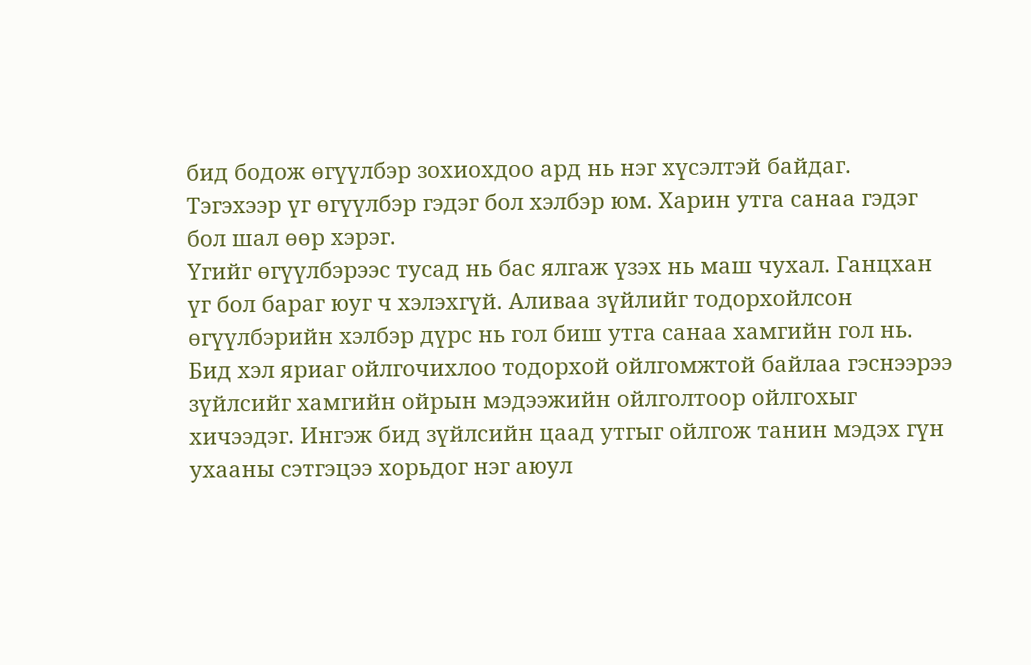бид бодож өгүүлбэр зохиохдоо ард нь нэг хүсэлтэй байдаг. Тэгэхээр үг өгүүлбэр гэдэг бол хэлбэр юм. Харин утга санаа гэдэг бол шал өөр хэрэг.
Үгийг өгүүлбэрээс тусад нь бас ялгаж үзэх нь маш чухал. Ганцхан үг бол бараг юуг ч хэлэхгүй. Аливаа зүйлийг тодорхойлсон өгүүлбэрийн хэлбэр дүрс нь гол биш утга санаа хамгийн гол нь. Бид хэл яриаг ойлгочихлоо тодорхой ойлгомжтой байлаа гэснээрээ зүйлсийг хамгийн ойрын мэдээжийн ойлголтоор ойлгохыг хичээдэг. Ингэж бид зүйлсийн цаад утгыг ойлгож танин мэдэх гүн ухааны сэтгэцээ хорьдог нэг аюул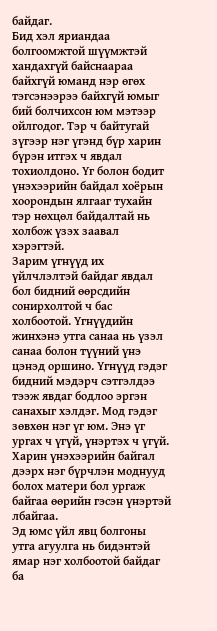байдаг.
Бид хэл яриандаа болгоомжтой шүүмжтэй хандахгүй байснаараа байхгүй юманд нэр өгөх тэгсэнээрээ байхгүй юмыг бий болчихсон юм мэтээр ойлгодог. Тэр ч байтугай зүгээр нэг үгэнд бүр харин бүрэн итгэх ч явдал тохиолдоно. Үг болон бодит үнэхээрийн байдал хоёрын хоорондын ялгааг тухайн тэр нөхцөл байдалтай нь холбож үзэх заавал хэрэгтэй.
Зарим үгнүүд их үйлчлэлтэй байдаг явдал бол бидний өөрсдийн сонирхолтой ч бас холбоотой. Үгнүүдийн жинхэнэ утга санаа нь үзэл санаа болон түүний үнэ цэнэд оршино. Үгнүүд гэдэг бидний мэдэрч сэтгэлдээ тээж явдаг бодлоо эргэн санахыг хэлдэг. Мод гэдэг зөвхөн нэг үг юм. Энэ үг ургах ч үгүй, үнэртэх ч үгүй. Харин үнэхээрийн байгал дээрх нэг бүрчлэн моднууд болох матери бол ургаж байгаа өөрийн гэсэн үнэртэй лбайгаа.
Эд юмс үйл явц болгоны утга агуулга нь бидэнтэй ямар нэг холбоотой байдаг ба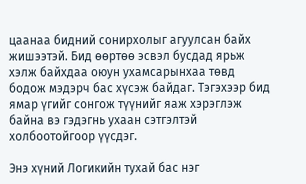цаанаа бидний сонирхолыг агуулсан байх жишээтэй. Бид өөртөө эсвэл бусдад ярьж хэлж байхдаа оюун ухамсарынхаа төвд бодож мэдэрч бас хүсэж байдаг. Тэгэхээр бид ямар үгийг сонгож түүнийг яаж хэрэглэж байна вэ гэдэгнь ухаан сэтгэлтэй холбоотойгоор үүсдэг.

Энэ хүний Логикийн тухай бас нэг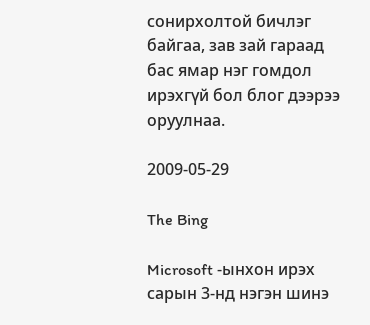сонирхолтой бичлэг байгаа, зав зай гараад бас ямар нэг гомдол ирэхгүй бол блог дээрээ оруулнаа.

2009-05-29

The Bing

Microsoft -ынхон ирэх сарын 3-нд нэгэн шинэ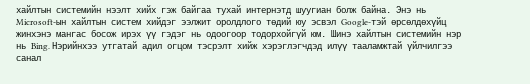хайлтын системийн нээлт хийх гэж байгаа тухай интернэтд шуугиан болж байна. Энэ нь Microsoft-ын хайлтын систем хийдэг ээлжит оролдлого төдий юу эсвэл Google-тэй өрсөлдөхүйц жинхэнэ мангас босож ирэх үү гэдэг нь одоогоор тодорхойгүй юм. Шинэ хайлтын системийн нэр нь Bing. Нэрийнхээ утгатай адил огцом тэсрэлт хийж хэрэглэгчдэд илүү тааламжтай үйлчилгээ санал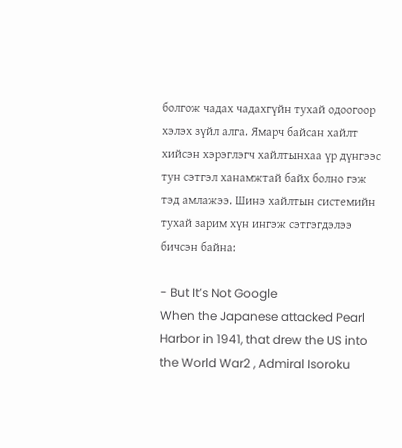болгож чадах чадахгүйн тухай одоогоор хэлэх зүйл алга. Ямарч байсан хайлт хийсэн хэрэглэгч хайлтынхаа үр дүнгээс тун сэтгэл ханамжтай байх болно гэж тэд амлажээ. Шинэ хайлтын системийн тухай зарим хүн ингэж сэтгэгдэлээ бичсэн байна:

- But It’s Not Google
When the Japanese attacked Pearl Harbor in 1941, that drew the US into the World War2 , Admiral Isoroku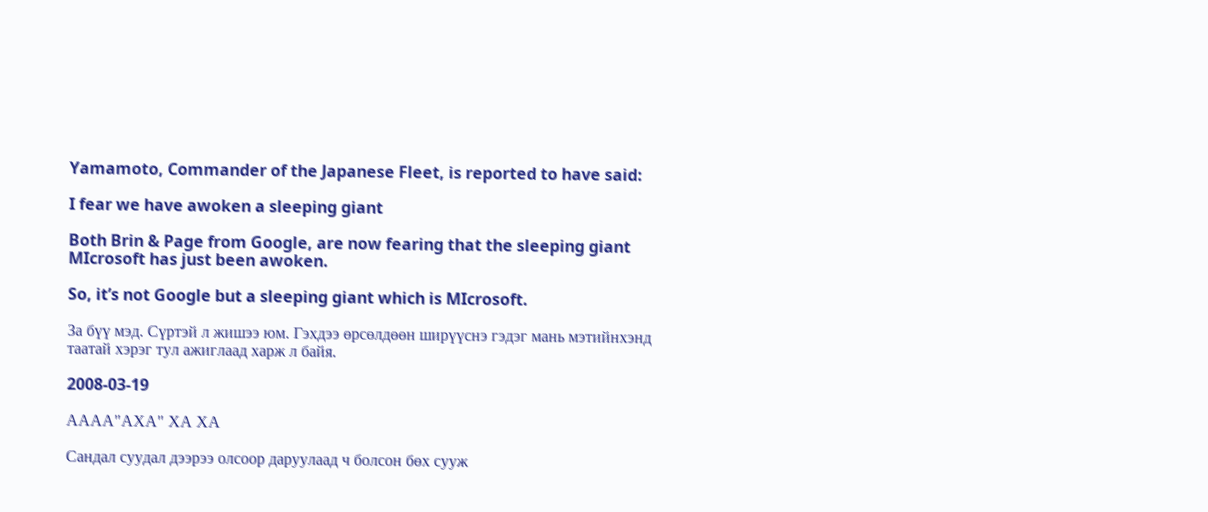Yamamoto, Commander of the Japanese Fleet, is reported to have said:

I fear we have awoken a sleeping giant

Both Brin & Page from Google, are now fearing that the sleeping giant MIcrosoft has just been awoken.

So, it’s not Google but a sleeping giant which is MIcrosoft.

За бүү мэд. Сүртэй л жишээ юм. Гэхдээ өрсөлдөөн ширүүснэ гэдэг мань мэтийнхэнд таатай хэрэг тул ажиглаад харж л байя.

2008-03-19

АААА"АХА" ХА ХА

Сандал суудал дээрээ олсоор даруулаад ч болсон бөх сууж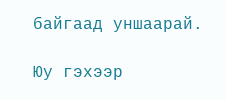байгаад уншаарай.

Юу гэхээр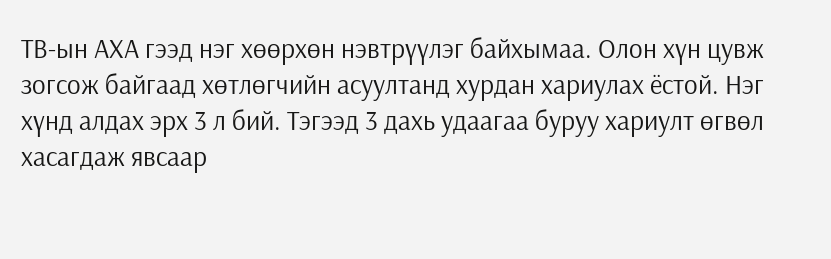ТВ-ын АХА гээд нэг хөөрхөн нэвтрүүлэг байхымаа. Олон хүн цувж зогсож байгаад хөтлөгчийн асуултанд хурдан хариулах ёстой. Нэг хүнд алдах эрх 3 л бий. Тэгээд 3 дахь удаагаа буруу хариулт өгвөл хасагдаж явсаар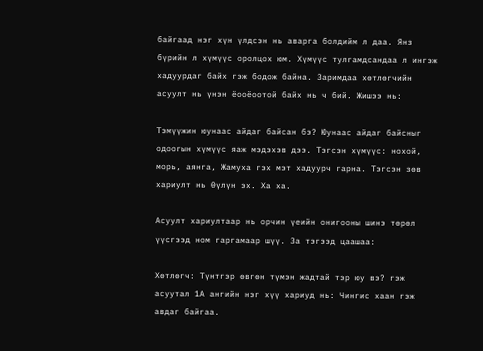байгаад нэг хүн үлдсэн нь аварга болдийм л даа. Янз бүрийн л хүмүүс оролцох юм. Хүмүүс тулгамдсандаа л ингэж хадуурдаг байх гэж бодож байна. Заримдаа хөтлөгчийн асуулт нь үнэн ёооёоотой байх нь ч бий. Жишээ нь:

Тэмүүжин юунаас айдаг байсан бэ? Юунаас айдаг байсныг одоогын хүмүүс яаж мэдэхэв дээ. Тэгсэн хүмүүс: нохой, морь, аянга, Жамуха гэх мэт хадуурч гарна. Тэгсэн зөв хариулт нь Өүлүн эх. Ха ха.

Асуулт хариултаар нь орчин үеийн онигооны шинэ төрөл үүсгээд ном гаргамаар шүү. За тэгээд цаашаа:

Хөтлөгч: Түнтгэр өвгөн түмэн жадтай тэр юу вэ? гэж асуутал 1А ангийн нэг хүү хариуд нь: Чингис хаан гэж авдаг байгаа.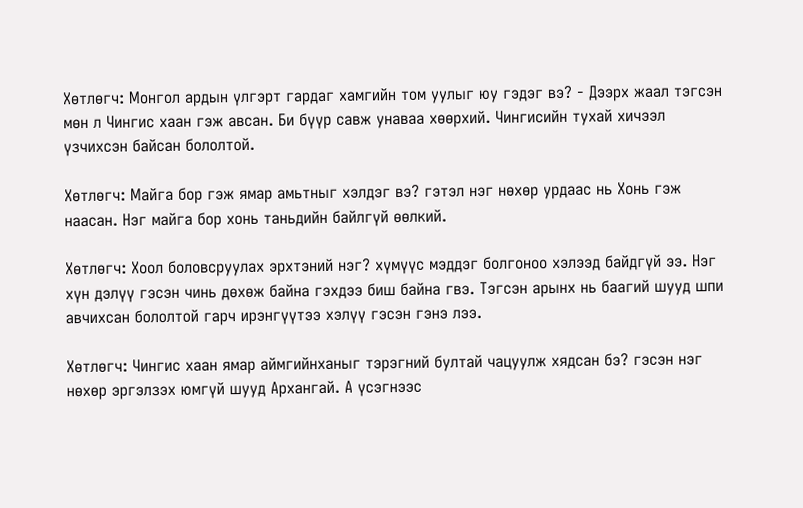Хөтлөгч: Монгол ардын үлгэрт гардаг хамгийн том уулыг юу гэдэг вэ? - Дээрх жаал тэгсэн мөн л Чингис хаан гэж авсан. Би бүүр савж унаваа хөөрхий. Чингисийн тухай хичээл үзчихсэн байсан бололтой.

Хөтлөгч: Майга бор гэж ямар амьтныг хэлдэг вэ? гэтэл нэг нөхөр урдаас нь Хонь гэж наасан. Нэг майга бор хонь таньдийн байлгүй өөлкий.

Хөтлөгч: Хоол боловсруулах эрхтэний нэг? хүмүүс мэддэг болгоноо хэлээд байдгүй ээ. Нэг хүн дэлүү гэсэн чинь дөхөж байна гэхдээ биш байна гвэ. Тэгсэн арынх нь баагий шууд шпи авчихсан бололтой гарч ирэнгүүтээ хэлүү гэсэн гэнэ лээ.

Хөтлөгч: Чингис хаан ямар аймгийнханыг тэрэгний бултай чацуулж хядсан бэ? гэсэн нэг нөхөр эргэлзэх юмгүй шууд Архангай. А үсэгнээс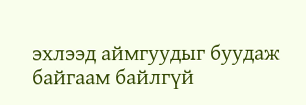эхлээд аймгуудыг буудаж байгаам байлгүй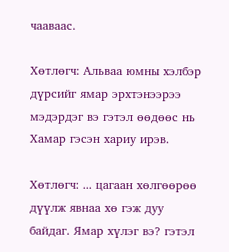чааваас.

Хөтлөгч: Альваа юмны хэлбэр дүрсийг ямар эрхтэнээрээ мэдэрдэг вэ гэтэл өөдөөс нь Хамар гэсэн хариу ирэв.

Хөтлөгч: ... цагаан хөлгөөрөө дүүлж явнаа хө гэж дуу байдаг. Ямар хүлэг вэ? гэтэл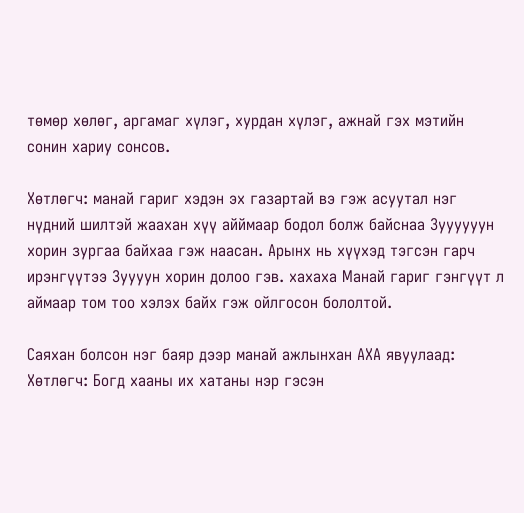төмөр хөлөг, аргамаг хүлэг, хурдан хүлэг, ажнай гэх мэтийн сонин хариу сонсов.

Хөтлөгч: манай гариг хэдэн эх газартай вэ гэж асуутал нэг нүдний шилтэй жаахан хүү айймаар бодол болж байснаа Зуууууун хорин зургаа байхаа гэж наасан. Арынх нь хүүхэд тэгсэн гарч ирэнгүүтээ Зуууун хорин долоо гэв. хахаха Манай гариг гэнгүүт л аймаар том тоо хэлэх байх гэж ойлгосон бололтой.

Саяхан болсон нэг баяр дээр манай ажлынхан АХА явуулаад: Хөтлөгч: Богд хааны их хатаны нэр гэсэн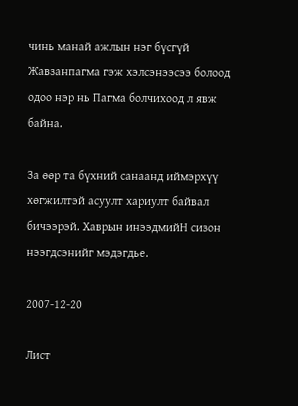чинь манай ажлын нэг бүсгүй Жавзанпагма гэж хэлсэнээсээ болоод одоо нэр нь Пагма болчихоод л явж байна.

За өөр та бүхний санаанд иймэрхүү хөгжилтэй асуулт хариулт байвал бичээрэй. Хаврын инээдмийН сизон нээгдсэнийг мэдэгдье.

2007-12-20

Лист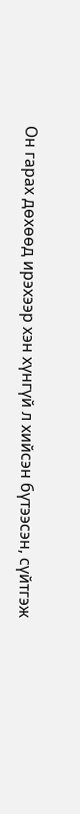Он гарах дөхөөд ирэхээр хэн хүнгүй л хийсэн бүтээсэн, сүйтгэж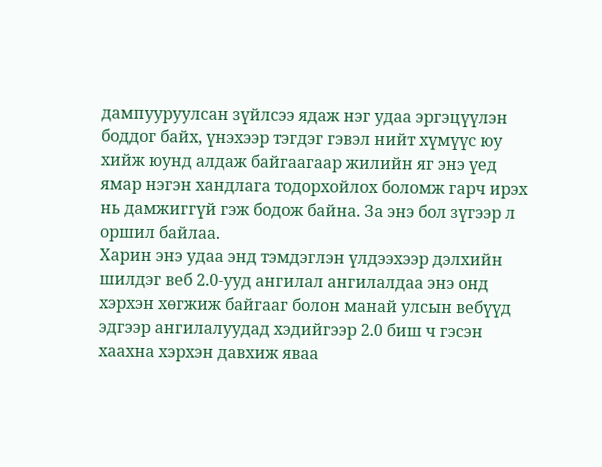дампууруулсан зүйлсээ ядаж нэг удаа эргэцүүлэн боддог байх, үнэхээр тэгдэг гэвэл нийт хүмүүс юу хийж юунд алдаж байгаагаар жилийн яг энэ үед ямар нэгэн хандлага тодорхойлох боломж гарч ирэх нь дамжиггүй гэж бодож байна. За энэ бол зүгээр л оршил байлаа.
Харин энэ удаа энд тэмдэглэн үлдээхээр дэлхийн шилдэг веб 2.0-ууд ангилал ангилалдаа энэ онд хэрхэн хөгжиж байгааг болон манай улсын вебүүд эдгээр ангилалуудад хэдийгээр 2.0 биш ч гэсэн хаахна хэрхэн давхиж яваа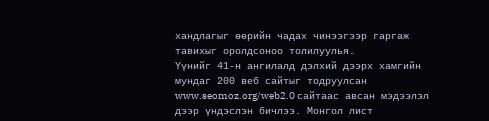хандлагыг өөрийн чадах чинээгээр гаргаж тавихыг оролдсоноо толилуулья.
Үүнийг 41-н ангилалд дэлхий дээрх хамгийн мундаг 200 веб сайтыг тодруулсан www.seomoz.org/web2.0 сайтаас авсан мэдээлэл дээр үндэслэн бичлээ. Монгол лист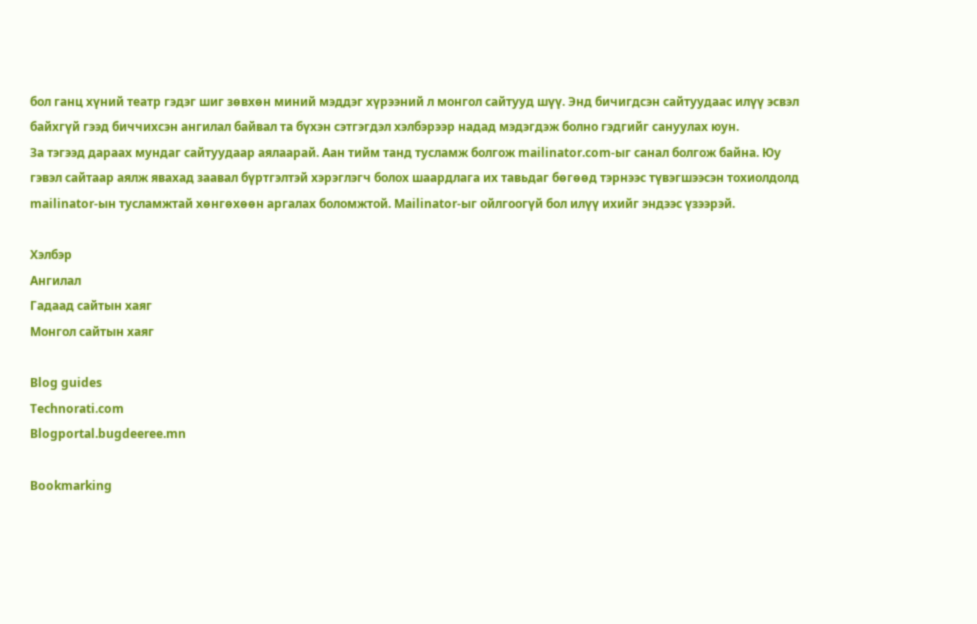бол ганц хүний театр гэдэг шиг зөвхөн миний мэддэг хүрээний л монгол сайтууд шүү. Энд бичигдсэн сайтуудаас илүү эсвэл байхгүй гээд биччихсэн ангилал байвал та бүхэн сэтгэгдэл хэлбэрээр надад мэдэгдэж болно гэдгийг сануулах юун.
За тэгээд дараах мундаг сайтуудаар аялаарай. Аан тийм танд тусламж болгож mailinator.com-ыг санал болгож байна. Юу гэвэл сайтаар аялж явахад заавал бүртгэлтэй хэрэглэгч болох шаардлага их тавьдаг бөгөөд тэрнээс түвэгшээсэн тохиолдолд mailinator-ын тусламжтай хөнгөхөөн аргалах боломжтой. Mailinator-ыг ойлгоогүй бол илүү ихийг эндээс үзээрэй.

Хэлбэр
Ангилал
Гадаад сайтын хаяг
Монгол сайтын хаяг

Blog guides
Technorati.com
Blogportal.bugdeeree.mn

Bookmarking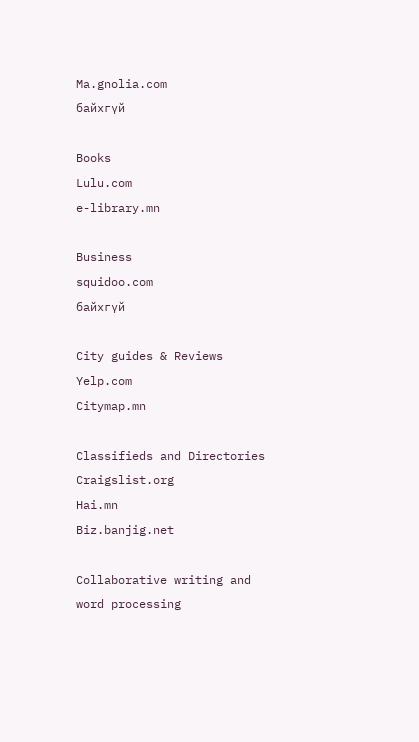Ma.gnolia.com
байхгүй

Books
Lulu.com
e-library.mn

Business
squidoo.com
байхгүй

City guides & Reviews
Yelp.com
Citymap.mn

Classifieds and Directories
Craigslist.org
Hai.mn
Biz.banjig.net

Collaborative writing and word processing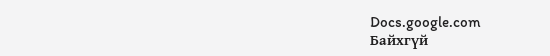Docs.google.com
Байхгүй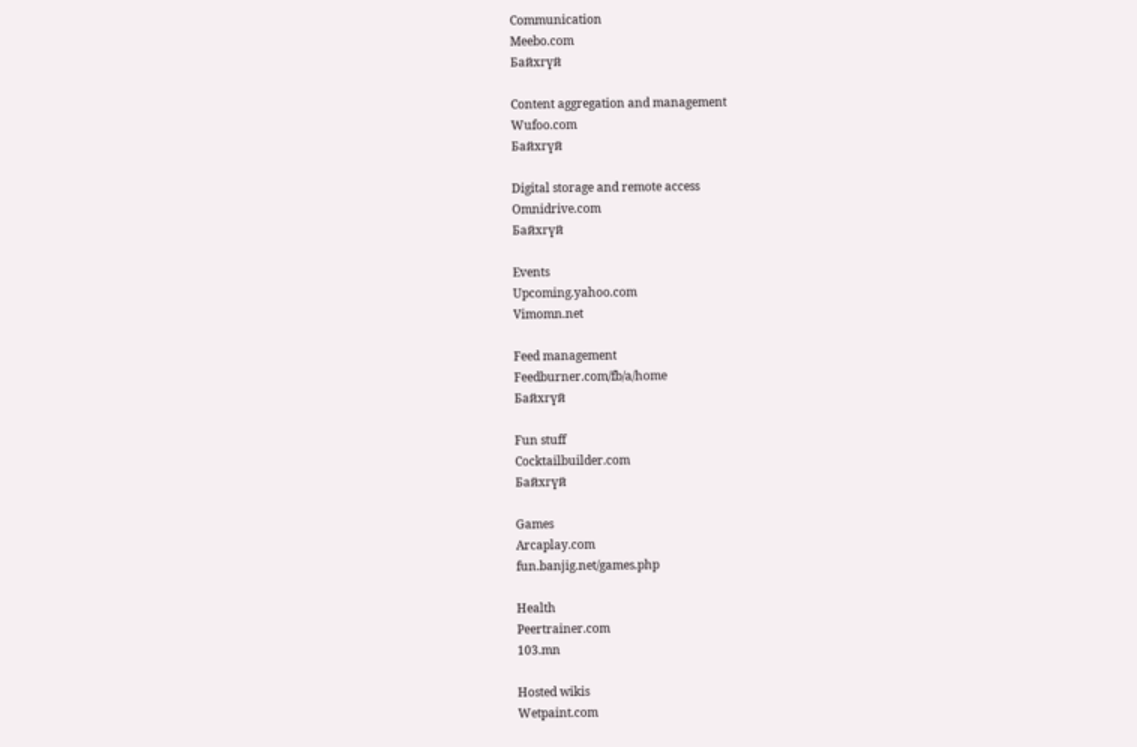Communication
Meebo.com
Байхгүй

Content aggregation and management
Wufoo.com
Байхгүй

Digital storage and remote access
Omnidrive.com
Байхгүй

Events
Upcoming.yahoo.com
Vimomn.net

Feed management
Feedburner.com/fb/a/home
Байхгүй

Fun stuff
Cocktailbuilder.com
Байхгүй

Games
Arcaplay.com
fun.banjig.net/games.php

Health
Peertrainer.com
103.mn

Hosted wikis
Wetpaint.com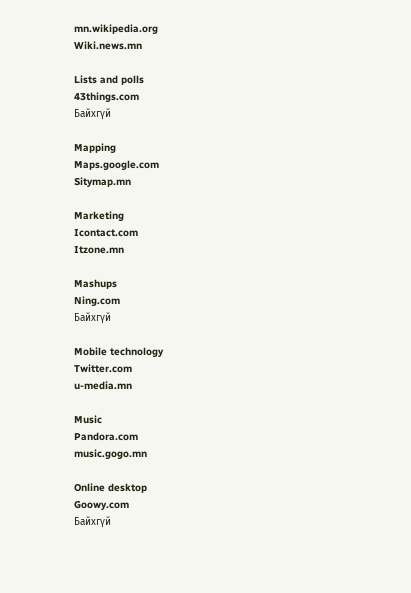mn.wikipedia.org
Wiki.news.mn

Lists and polls
43things.com
Байхгүй

Mapping
Maps.google.com
Sitymap.mn

Marketing
Icontact.com
Itzone.mn

Mashups
Ning.com
Байхгүй

Mobile technology
Twitter.com
u-media.mn

Music
Pandora.com
music.gogo.mn

Online desktop
Goowy.com
Байхгүй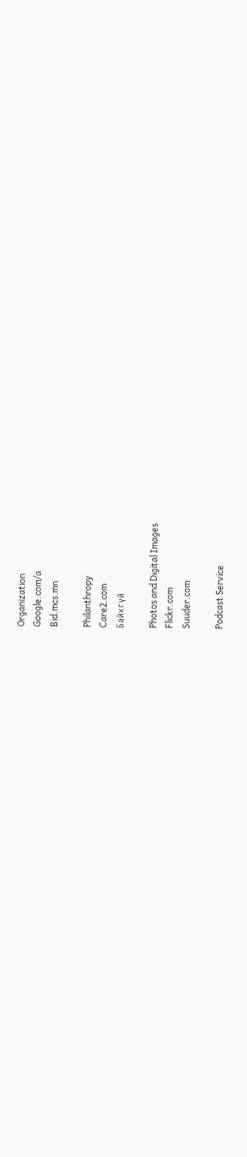Organization
Google.com/a
Bid.mcs.mn

Philanthropy
Care2.com
Байхгүй

Photos and Digital Images
Flickr.com
Suuder.com

Podcast Service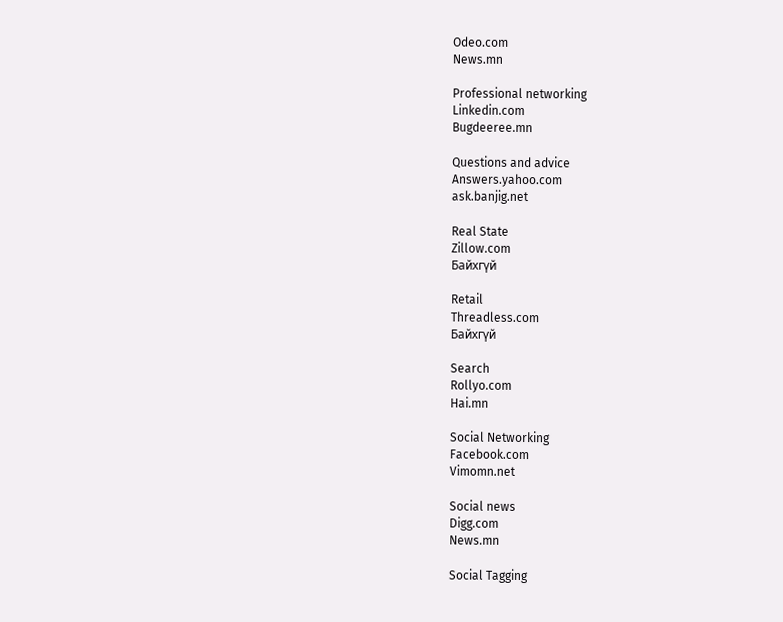Odeo.com
News.mn

Professional networking
Linkedin.com
Bugdeeree.mn

Questions and advice
Answers.yahoo.com
ask.banjig.net

Real State
Zillow.com
Байхгүй

Retail
Threadless.com
Байхгүй

Search
Rollyo.com
Hai.mn

Social Networking
Facebook.com
Vimomn.net

Social news
Digg.com
News.mn

Social Tagging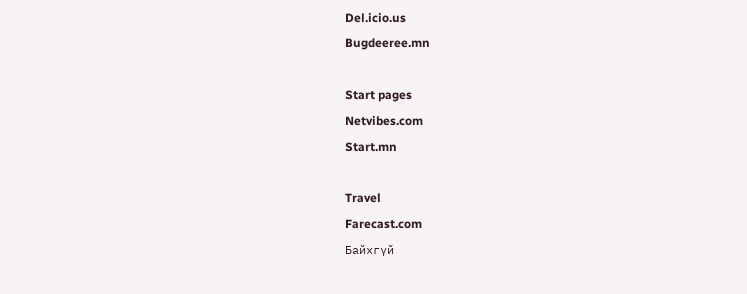Del.icio.us
Bugdeeree.mn

Start pages
Netvibes.com
Start.mn

Travel
Farecast.com
Байхгүй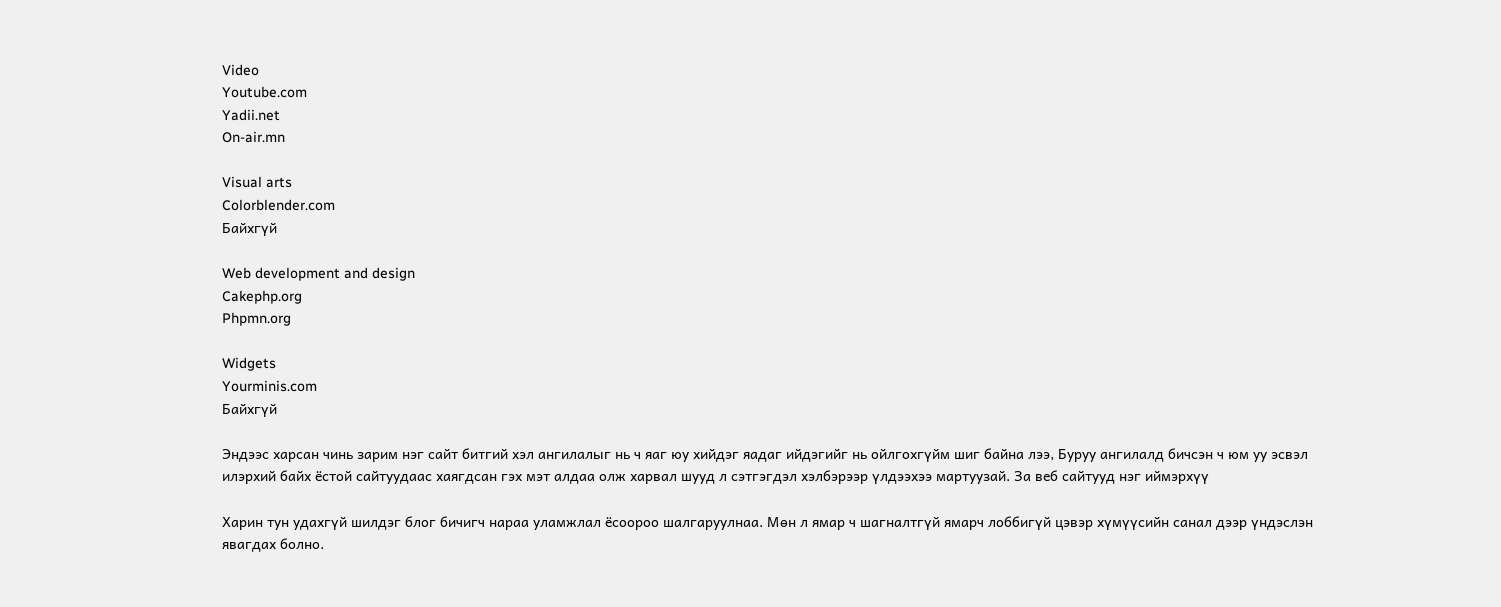Video
Youtube.com
Yadii.net
On-air.mn

Visual arts
Colorblender.com
Байхгүй

Web development and design
Cakephp.org
Phpmn.org

Widgets
Yourminis.com
Байхгүй

Эндээс харсан чинь зарим нэг сайт битгий хэл ангилалыг нь ч яаг юу хийдэг яадаг ийдэгийг нь ойлгохгүйм шиг байна лээ, Буруу ангилалд бичсэн ч юм уу эсвэл илэрхий байх ёстой сайтуудаас хаягдсан гэх мэт алдаа олж харвал шууд л сэтгэгдэл хэлбэрээр үлдээхээ мартуузай. За веб сайтууд нэг иймэрхүү

Харин тун удахгүй шилдэг блог бичигч нараа уламжлал ёсоороо шалгаруулнаа. Мөн л ямар ч шагналтгүй ямарч лоббигүй цэвэр хүмүүсийн санал дээр үндэслэн явагдах болно.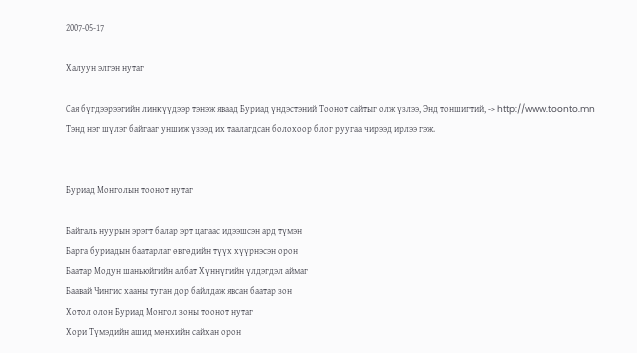2007-05-17

Халуун элгэн нутаг

Сая бүгдээрээгийн линкүүдээр тэнэж яваад Буриад үндэстэний Тоонот сайтыг олж үзлээ, Энд тоншигтий, -> http://www.toonto.mn
Тэнд нэг шүлэг байгааг уншиж үзээд их таалагдсан болохоор блог руугаа чирээд ирлээ гэж.


Буриад Монголын тоонот нутаг

Байгаль нуурын эрэгт балар эрт цагаас идээшсэн ард түмэн
Барга буриадын баатарлаг өвгөдийн түүх хүүрнэсэн орон
Баатар Модун шаньюйгийн албат Хүннүгийн үлдэгдэл аймаг
Баавай Чингис хааны туган дор байлдаж явсан баатар зон
Хотол олон Буриад Монгол зоны тоонот нутаг
Хори Түмэдийн ашид мөнхийн сайхан орон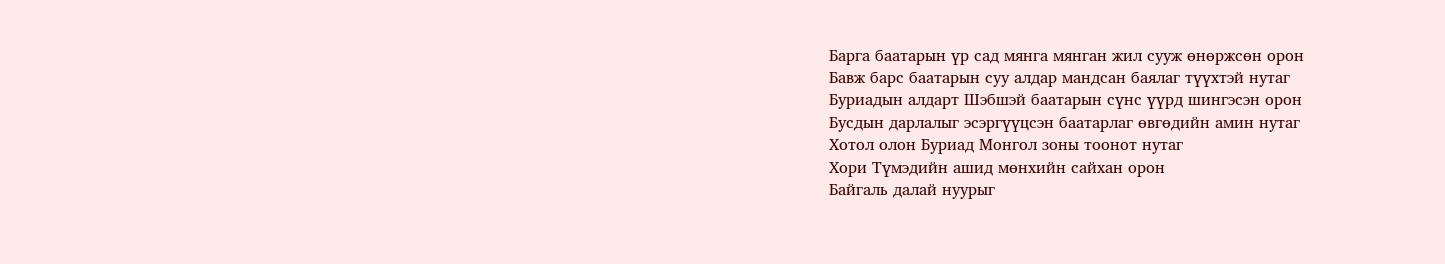Барга баатарын үр сад мянга мянган жил сууж өнөржсөн орон
Бавж барс баатарын суу алдар мандсан баялаг түүхтэй нутаг
Буриадын алдарт Шэбшэй баатарын сүнс үүрд шингэсэн орон
Бусдын дарлалыг эсэргүүцсэн баатарлаг өвгөдийн амин нутаг
Хотол олон Буриад Монгол зоны тоонот нутаг
Хори Түмэдийн ашид мөнхийн сайхан орон
Байгаль далай нуурыг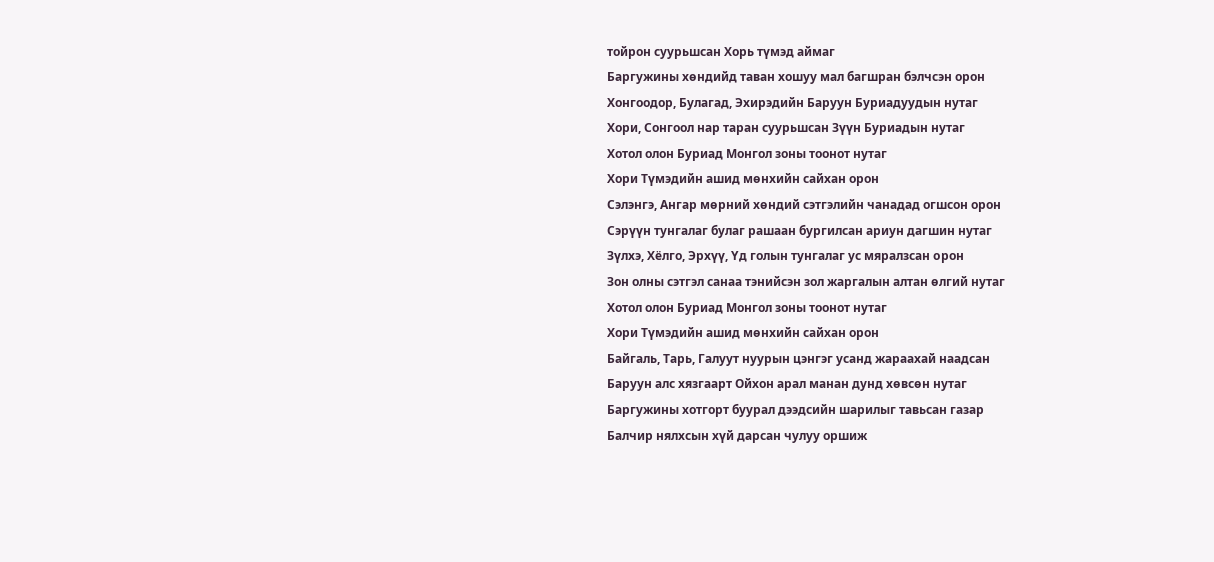тойрон суурьшсан Хорь түмэд аймаг
Баргужины хөндийд таван хошуу мал багшран бэлчсэн орон
Хонгоодор, Булагад, Эхирэдийн Баруун Буриадуудын нутаг
Хори, Сонгоол нар таран суурьшсан Зүүн Буриадын нутаг
Хотол олон Буриад Монгол зоны тоонот нутаг
Хори Түмэдийн ашид мөнхийн сайхан орон
Сэлэнгэ, Ангар мөрний хөндий сэтгэлийн чанадад огшсон орон
Сэрүүн тунгалаг булаг рашаан бургилсан ариун дагшин нутаг
Зүлхэ, Хёлго, Эрхүү, Үд голын тунгалаг ус мяралзсан oрон
Зон олны сэтгэл санаа тэнийсэн зол жаргалын алтан өлгий нутаг
Хотол олон Буриад Монгол зоны тоонот нутаг
Хори Түмэдийн ашид мөнхийн сайхан орон
Байгаль, Тарь, Галуут нуурын цэнгэг усанд жараахай наадсан
Баруун алс хязгаарт Ойхон арал манан дунд хөвсөн нутаг
Баргужины хотгорт буурал дээдсийн шарилыг тавьсан газар
Балчир нялхсын хүй дарсан чулуу оршиж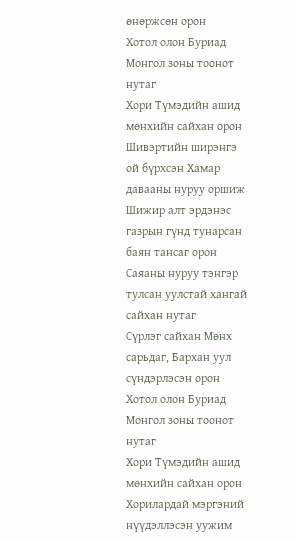өнөржсөн орон
Хотол олон Буриад Монгол зоны тоонот нутаг
Хори Түмэдийн ашид мөнхийн сайхан орон
Шивэртийн ширэнгэ ой бүрхсэн Хамар давааны нуруу оршиж
Шижир алт эрдэнэс газрын гүнд тунарсан баян тансаг орон
Саяаны нуруу тэнгэр тулсан уулстай хангай сайхан нутаг
Сүрлэг сайхан Мөнх сарьдаг, Бархан уул сүндэрлэсэн орон
Хотол олон Буриад Монгол зоны тоонот нутаг
Хори Түмэдийн ашид мөнхийн сайхан орон
Хорилардай мэргэний нүүдэллэсэн уужим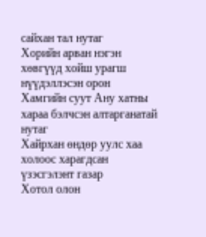сайхан тал нутаг
Хорийн арван нэгэн хөвгүүд хойш урагш нүүдэллэсэн орон
Хамгийн суут Ану хатны хараа бэлчсэн алтарганатай нутаг
Хайрхан өндөр уулс хаа холоос харагдсан үзэсгэлэнт газар
Хотол олон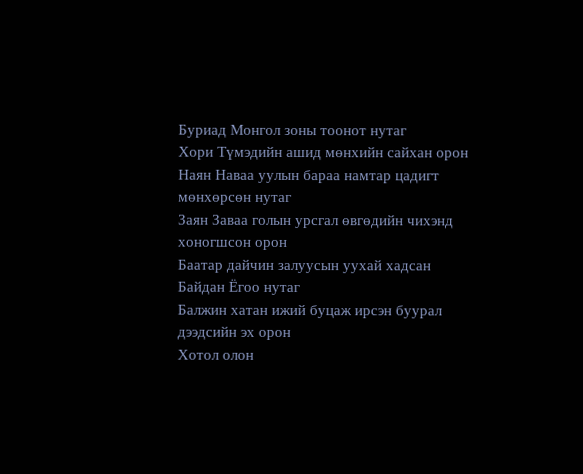Буриад Монгол зоны тоонот нутаг
Хори Түмэдийн ашид мөнхийн сайхан орон
Наян Наваа уулын бараа намтар цадигт мөнхөрсөн нутаг
Заян Заваа голын урсгал өвгөдийн чихэнд хоногшсон орон
Баатар дайчин залуусын уухай хадсан Байдан Ёгоо нутаг
Балжин хатан ижий буцаж ирсэн буурал дээдсийн эх орон
Хотол олон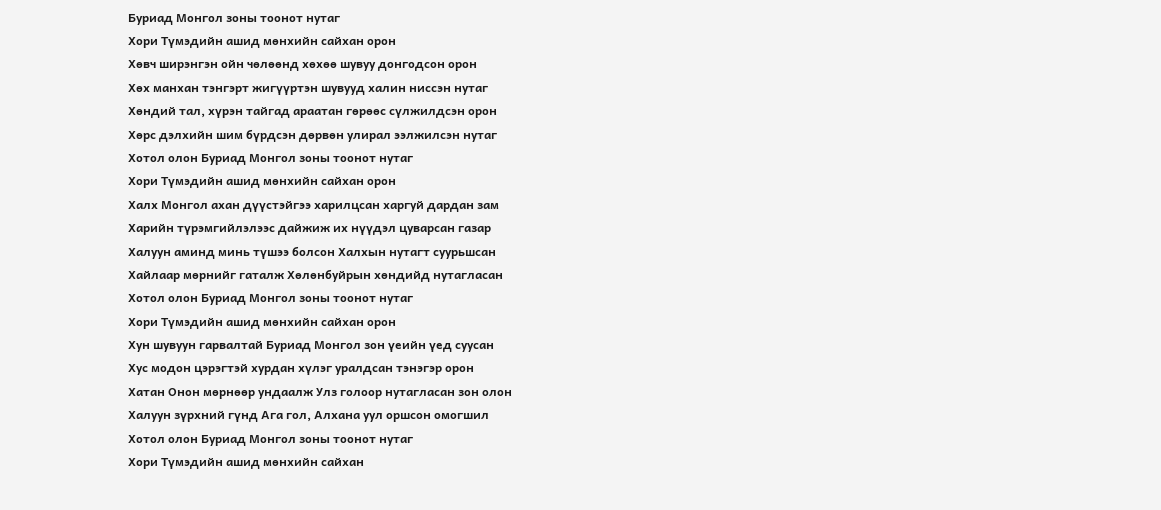Буриад Монгол зоны тоонот нутаг
Хори Түмэдийн ашид мөнхийн сайхан орон
Хөвч ширэнгэн ойн чөлөөнд хөхөө шувуу донгодсон орон
Хөх манхан тэнгэрт жигүүртэн шувууд халин ниссэн нутаг
Хөндий тал, хүрэн тайгад араатан гөрөөс сүлжилдсэн орон
Хөрс дэлхийн шим бүрдсэн дөрвөн улирал ээлжилсэн нутаг
Хотол олон Буриад Монгол зоны тоонот нутаг
Хори Түмэдийн ашид мөнхийн сайхан орон
Халх Монгол ахан дүүстэйгээ харилцсан харгуй дардан зам
Харийн түрэмгийлэлээс дайжиж их нүүдэл цуварсан газар
Халуун аминд минь түшээ болсон Халхын нутагт суурьшсан
Хайлаар мөрнийг гаталж Хөлөнбуйрын хөндийд нутагласан
Хотол олон Буриад Монгол зоны тоонот нутаг
Хори Түмэдийн ашид мөнхийн сайхан орон
Хун шувуун гарвалтай Буриад Монгол зон үеийн үед суусан
Хус модон цэрэгтэй хурдан хүлэг уралдсан тэнэгэр орон
Хатан Онон мөрнөөр ундаалж Улз голоор нутагласан зон олон
Халуун зүрхний гүнд Ага гол, Алхана уул оршсон омогшил
Хотол олон Буриад Монгол зоны тоонот нутаг
Хори Түмэдийн ашид мөнхийн сайхан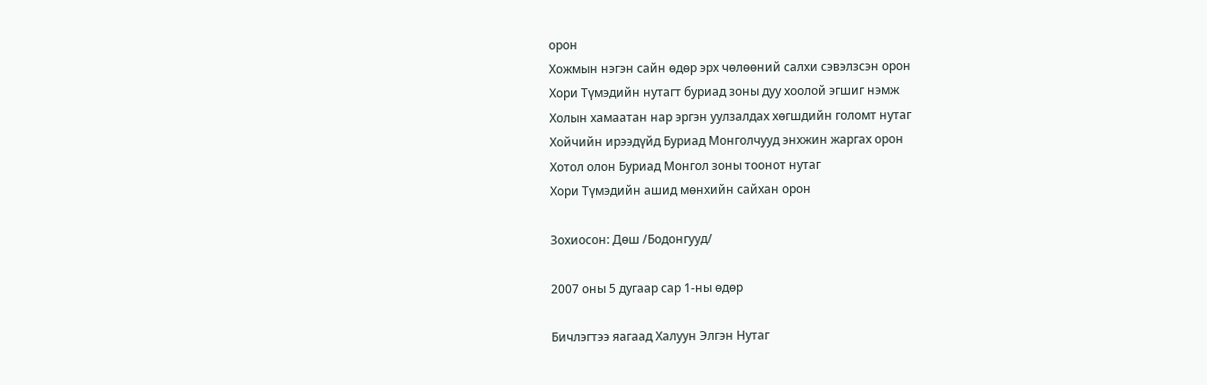орон
Хожмын нэгэн сайн өдөр эрх чөлөөний салхи сэвэлзсэн орон
Хори Түмэдийн нутагт буриад зоны дуу хоолой эгшиг нэмж
Холын хамаатан нар эргэн уулзалдах хөгшдийн голомт нутаг
Хойчийн ирээдүйд Буриад Монголчууд энхжин жаргах орон
Хотол олон Буриад Монгол зоны тоонот нутаг
Хори Түмэдийн ашид мөнхийн сайхан орон

Зохиосон: Дөш /Бодонгууд/

2007 оны 5 дугаар сар 1-ны өдөр

Бичлэгтээ яагаад Халуун Элгэн Нутаг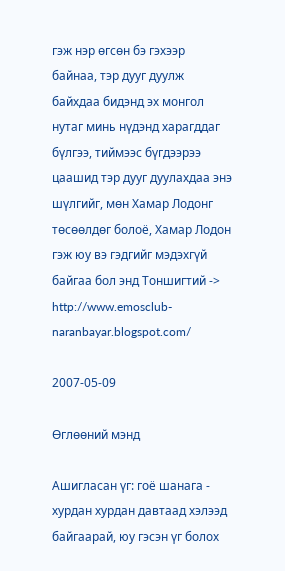гэж нэр өгсөн бэ гэхээр байнаа, тэр дууг дуулж байхдаа бидэнд эх монгол нутаг минь нүдэнд харагддаг бүлгээ, тиймээс бүгдээрээ цаашид тэр дууг дуулахдаа энэ шүлгийг, мөн Хамар Лодонг төсөөлдөг болоё, Хамар Лодон гэж юу вэ гэдгийг мэдэхгүй байгаа бол энд Тоншигтий -> http://www.emosclub-naranbayar.blogspot.com/

2007-05-09

Өглөөний мэнд

Ашигласан үг: гоё шанага - хурдан хурдан давтаад хэлээд
байгаарай, юу гэсэн үг болох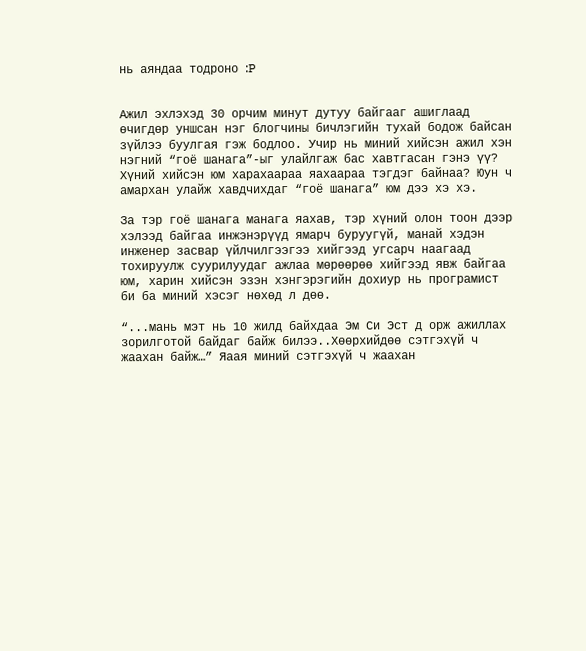нь аяндаа тодроно :P


Ажил эхлэхэд 30 орчим минут дутуу байгааг ашиглаад өчигдөр уншсан нэг блогчины бичлэгийн тухай бодож байсан зүйлээ буулгая гэж бодлоо. Учир нь миний хийсэн ажил хэн нэгний “гоё шанага”-ыг улайлгаж бас хавтгасан гэнэ үү? Хүний хийсэн юм харахаараа яахаараа тэгдэг байнаа? Юун ч амархан улайж хавдчихдаг “гоё шанага” юм дээ хэ хэ.

За тэр гоё шанага манага яахав, тэр хүний олон тоон дээр хэлээд байгаа инжэнэрүүд ямарч буруугүй, манай хэдэн инженер засвар үйлчилгээгээ хийгээд угсарч наагаад тохируулж суурилуудаг ажлаа мөрөөрөө хийгээд явж байгаа юм, харин хийсэн эзэн хэнгэрэгийн дохиур нь програмист би ба миний хэсэг нөхөд л дөө.

“...мань мэт нь 10 жилд байхдаа Эм Си Эст д орж ажиллах зорилготой байдаг байж билээ..Хөөрхийдөө сэтгэхүй ч жаахан байж…” Яаая миний сэтгэхүй ч жаахан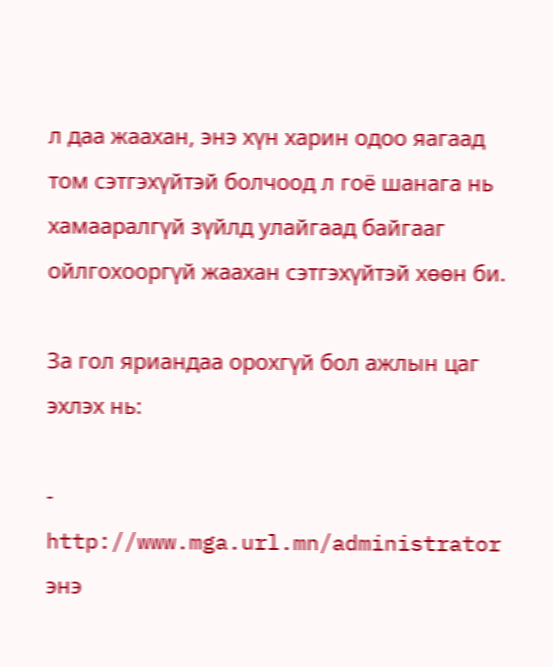л даа жаахан, энэ хүн харин одоо яагаад том сэтгэхүйтэй болчоод л гоё шанага нь хамааралгүй зүйлд улайгаад байгааг ойлгохооргүй жаахан сэтгэхүйтэй хөөн би.

За гол яриандаа орохгүй бол ажлын цаг эхлэх нь:

- http://www.mga.url.mn/administrator энэ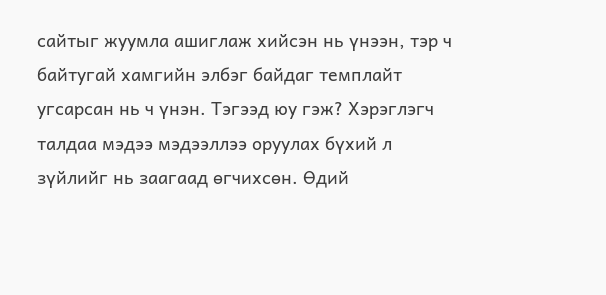сайтыг жуумла ашиглаж хийсэн нь үнээн, тэр ч байтугай хамгийн элбэг байдаг темплайт угсарсан нь ч үнэн. Тэгээд юу гэж? Хэрэглэгч талдаа мэдээ мэдээллээ оруулах бүхий л зүйлийг нь заагаад өгчихсөн. Өдий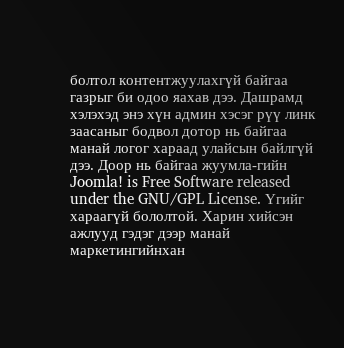болтол контентжуулахгүй байгаа газрыг би одоо яахав дээ. Дашрамд хэлэхэд энэ хүн админ хэсэг рүү линк заасаныг бодвол дотор нь байгаа манай логог хараад улайсын байлгүй дээ. Доор нь байгаа жуумла-гийн Joomla! is Free Software released under the GNU/GPL License. Үгийг хараагүй бололтой. Харин хийсэн ажлууд гэдэг дээр манай маркетингийнхан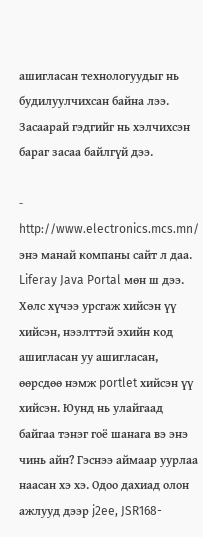ашигласан технологуудыг нь будилуулчихсан байна лээ. Засаарай гэдгийг нь хэлчихсэн бараг засаа байлгүй дээ.

- http://www.electronics.mcs.mn/ энэ манай компаны сайт л даа. Liferay Java Portal мөн ш дээ. Хөлс хүчээ урсгаж хийсэн үү хийсэн, нээлттэй эхийн код ашигласан уу ашигласан, өөрсдөө нэмж portlet хийсэн үү хийсэн. Юунд нь улайгаад байгаа тэнэг гоё шанага вэ энэ чинь айн? Гэснээ аймаар уурлаа наасан хэ хэ. Одоо дахиад олон ажлууд дээр j2ee, JSR168-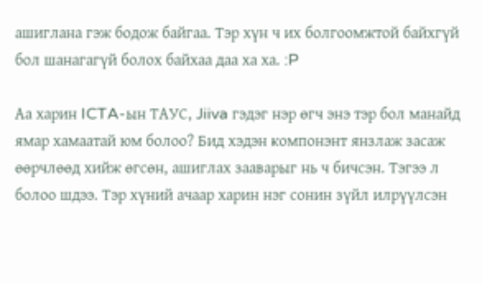ашиглана гэж бодож байгаа. Тэр хүн ч их болгоомжтой байхгүй бол шанагагүй болох байхаа даа ха ха. :P

Аа харин ICTA-ын ТАУС, Jiiva гэдэг нэр өгч энэ тэр бол манайд ямар хамаатай юм болоо? Бид хэдэн компонэнт янзлаж засаж өөрчлөөд хийж өгсөн, ашиглах зааварыг нь ч бичсэн. Тэгээ л болоо шдээ. Тэр хүний ачаар харин нэг сонин зүйл илрүүлсэн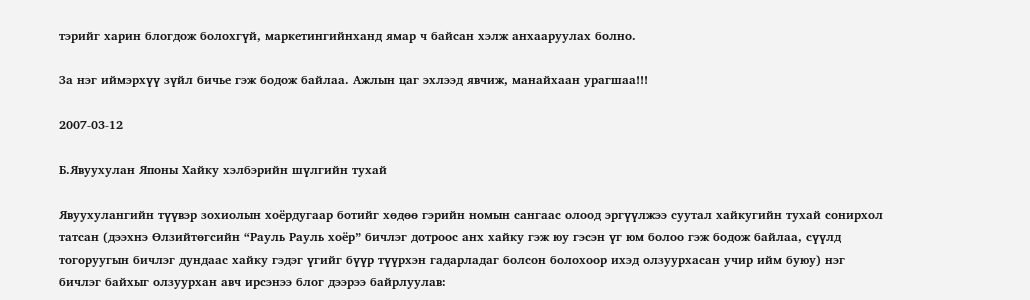тэрийг харин блогдож болохгүй, маркетингийнханд ямар ч байсан хэлж анхааруулах болно.

За нэг иймэрхүү зүйл бичье гэж бодож байлаа. Ажлын цаг эхлээд явчиж, манайхаан урагшаа!!!

2007-03-12

Б.Явуухулан Японы Хайку хэлбэрийн шүлгийн тухай

Явуухулангийн түүвэр зохиолын хоёрдугаар ботийг хөдөө гэрийн номын сангаас олоод эргүүлжээ суутал хайкугийн тухай сонирхол татсан (дээхнэ Өлзийтөгсийн “Рауль Рауль хоёр” бичлэг дотроос анх хайку гэж юу гэсэн үг юм болоо гэж бодож байлаа, сүүлд тогоруугын бичлэг дундаас хайку гэдэг үгийг бүүр түүрхэн гадарладаг болсон болохоор ихэд олзуурхасан учир ийм буюу) нэг бичлэг байхыг олзуурхан авч ирсэнээ блог дээрээ байрлуулав: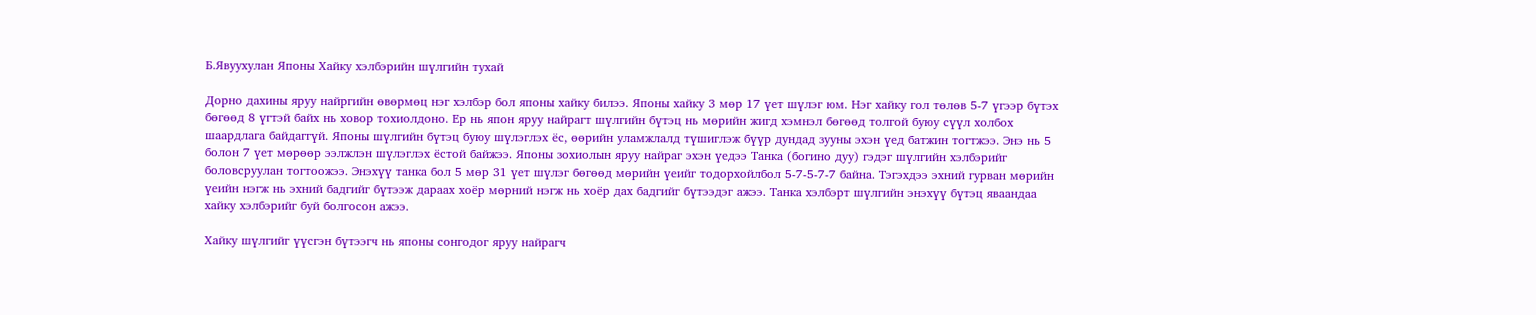Б.Явуухулан Японы Хайку хэлбэрийн шүлгийн тухай

Дорно дахины яруу найргийн өвөрмөц нэг хэлбэр бол японы хайку билээ. Японы хайку 3 мөр 17 үет шүлэг юм. Нэг хайку гол төлөв 5-7 үгээр бүтэх бөгөөд 8 үгтэй байх нь ховор тохиолдоно. Ер нь япон яруу найрагт шүлгийн бүтэц нь мөрийн жигд хэмнэл бөгөөд толгой буюу сүүл холбох шаардлага байдаггүй. Японы шүлгийн бүтэц буюу шүлэглэх ёс, өөрийн уламжлалд түшиглэж бүүр дундад зууны эхэн үед батжин тогтжээ. Энэ нь 5 болон 7 үет мөрөөр ээлжлэн шүлэглэх ёстой байжээ. Японы зохиолын яруу найраг эхэн үедээ Танка (богино дуу) гэдэг шүлгийн хэлбэрийг боловсруулан тогтоожээ. Энэхүү танка бол 5 мөр 31 үет шүлэг бөгөөд мөрийн үеийг тодорхойлбол 5-7-5-7-7 байна. Тэгэхдээ эхний гурван мөрийн үеийн нэгж нь эхний бадгийг бүтээж дараах хоёр мөрний нэгж нь хоёр дах бадгийг бүтээдэг ажээ. Танка хэлбэрт шүлгийн энэхүү бүтэц яваандаа хайку хэлбэрийг буй болгосон ажээ.

Хайку шүлгийг үүсгэн бүтээгч нь японы сонгодог яруу найрагч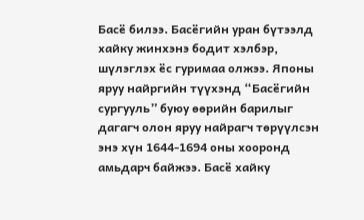Басё билээ. Басёгийн уран бүтээлд хайку жинхэнэ бодит хэлбэр, шүлэглэх ёс гуримаа олжээ. Японы яруу найргийн түүхэнд “Басёгийн сургууль” буюу өөрийн барилыг дагагч олон яруу найрагч төрүүлсэн энэ хүн 1644-1694 оны хооронд амьдарч байжээ. Басё хайку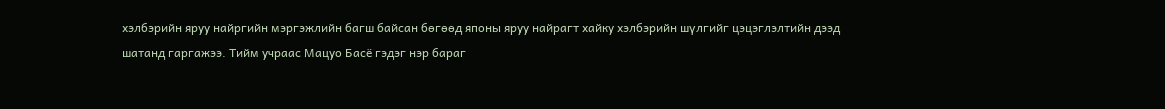хэлбэрийн яруу найргийн мэргэжлийн багш байсан бөгөөд японы яруу найрагт хайку хэлбэрийн шүлгийг цэцэглэлтийн дээд шатанд гаргажээ. Тийм учраас Мацуо Басё гэдэг нэр бараг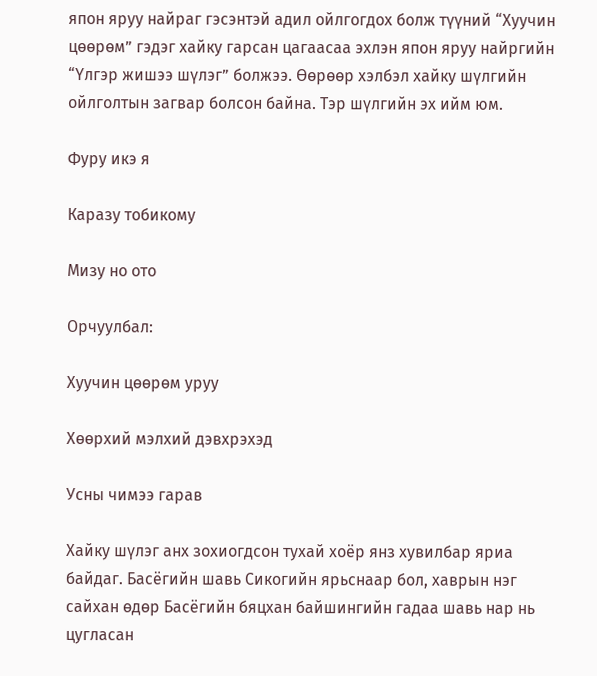япон яруу найраг гэсэнтэй адил ойлгогдох болж түүний “Хуучин цөөрөм” гэдэг хайку гарсан цагаасаа эхлэн япон яруу найргийн “Үлгэр жишээ шүлэг” болжээ. Өөрөөр хэлбэл хайку шүлгийн ойлголтын загвар болсон байна. Тэр шүлгийн эх ийм юм.

Фуру икэ я

Каразу тобикому

Мизу но ото

Орчуулбал:

Хуучин цөөрөм уруу

Хөөрхий мэлхий дэвхрэхэд

Усны чимээ гарав

Хайку шүлэг анх зохиогдсон тухай хоёр янз хувилбар яриа байдаг. Басёгийн шавь Сикогийн ярьснаар бол, хаврын нэг сайхан өдөр Басёгийн бяцхан байшингийн гадаа шавь нар нь цугласан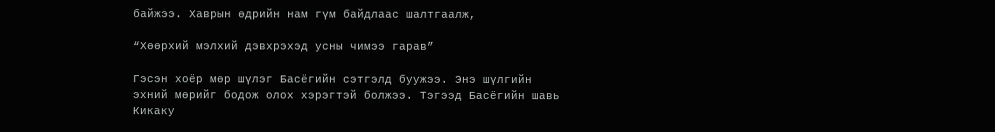байжээ. Хаврын өдрийн нам гүм байдлаас шалтгаалж,

“Хөөрхий мэлхий дэвхрэхэд усны чимээ гарав”

Гэсэн хоёр мөр шүлэг Басёгийн сэтгэлд буужээ. Энэ шүлгийн эхний мөрийг бодож олох хэрэгтэй болжээ. Тэгээд Басёгийн шавь Кикаку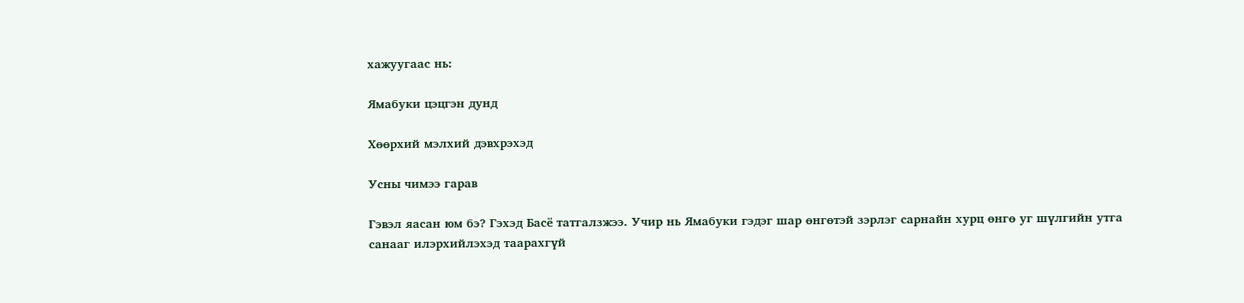хажуугаас нь:

Ямабуки цэцгэн дунд

Хөөрхий мэлхий дэвхрэхэд

Усны чимээ гарав

Гэвэл яасан юм бэ? Гэхэд Басё татгалзжээ. Учир нь Ямабуки гэдэг шар өнгөтэй зэрлэг сарнайн хурц өнгө уг шүлгийн утга санааг илэрхийлэхэд таарахгүй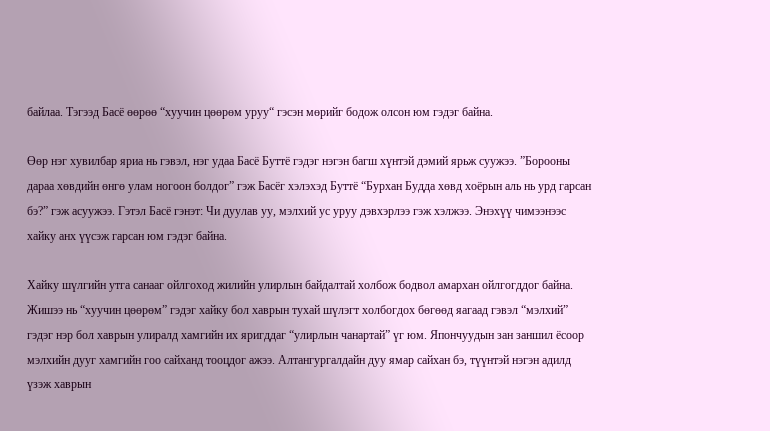байлаа. Тэгээд Басё өөрөө “хуучин цөөрөм уруу“ гэсэн мөрийг бодож олсон юм гэдэг байна.

Өөр нэг хувилбар яриа нь гэвэл, нэг удаа Басё Буттё гэдэг нэгэн багш хүнтэй дэмий ярьж суужээ. ”Борооны дараа хөвдийн өнгө улам ногоон болдог” гэж Басёг хэлэхэд Буттё “Бурхан Будда хөвд хоёрын аль нь урд гарсан бэ?” гэж асуужээ. Гэтэл Басё гэнэт: Чи дуулав уу, мэлхий ус уруу дэвхэрлээ гэж хэлжээ. Энэхүү чимээнээс хайку анх үүсэж гарсан юм гэдэг байна.

Хайку шүлгийн утга санааг ойлгоход жилийн улирлын байдалтай холбож бодвол амархан ойлгогддог байна. Жишээ нь “хуучин цөөрөм” гэдэг хайку бол хаврын тухай шүлэгт холбогдох бөгөөд яагаад гэвэл “мэлхий” гэдэг нэр бол хаврын улиралд хамгийн их яригддаг “улирлын чанартай” үг юм. Япончуудын зан заншил ёсоор мэлхийн дууг хамгийн гоо сайханд тооцдог ажээ. Алтангургалдайн дуу ямар сайхан бэ, түүнтэй нэгэн адилд үзэж хаврын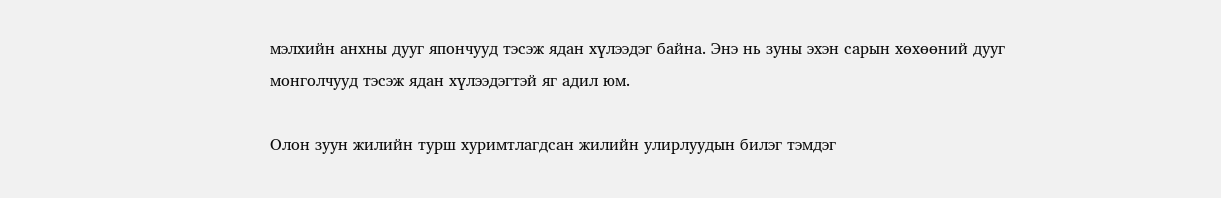мэлхийн анхны дууг япончууд тэсэж ядан хүлээдэг байна. Энэ нь зуны эхэн сарын хөхөөний дууг монголчууд тэсэж ядан хүлээдэгтэй яг адил юм.

Олон зуун жилийн турш хуримтлагдсан жилийн улирлуудын билэг тэмдэг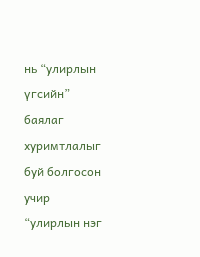нь “улирлын үгсийн” баялаг хуримтлалыг буй болгосон учир “улирлын нэг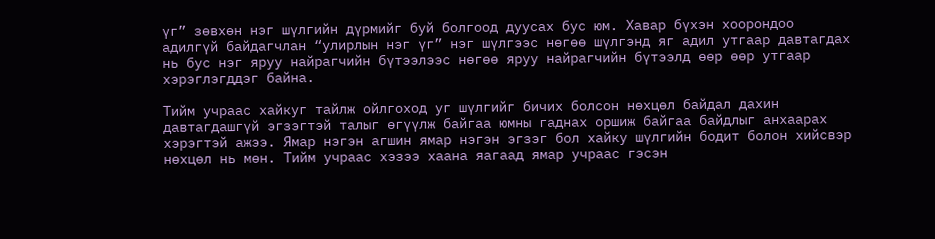үг” зөвхөн нэг шүлгийн дүрмийг буй болгоод дуусах бус юм. Хавар бүхэн хоорондоо адилгүй байдагчлан “улирлын нэг үг” нэг шүлгээс нөгөө шүлгэнд яг адил утгаар давтагдах нь бус нэг яруу найрагчийн бүтээлээс нөгөө яруу найрагчийн бүтээлд өөр өөр утгаар хэрэглэгддэг байна.

Тийм учраас хайкуг тайлж ойлгоход уг шүлгийг бичих болсон нөхцөл байдал дахин давтагдашгүй эгзэгтэй талыг өгүүлж байгаа юмны гаднах оршиж байгаа байдлыг анхаарах хэрэгтэй ажээ. Ямар нэгэн агшин ямар нэгэн эгзэг бол хайку шүлгийн бодит болон хийсвэр нөхцөл нь мөн. Тийм учраас хэзээ хаана яагаад ямар учраас гэсэн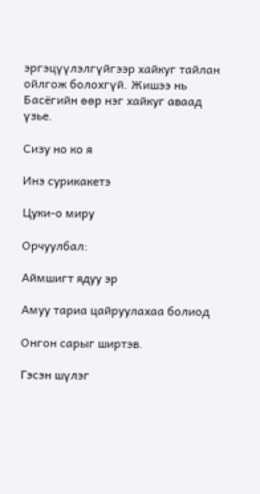эргэцүүлэлгүйгээр хайкуг тайлан ойлгож болохгүй. Жишээ нь Басёгийн өөр нэг хайкуг аваад үзье.

Сизу но ко я

Инэ сурикакетэ

Цуки-о миру

Орчуулбал:

Аймшигт ядуу эр

Амуу тариа цайруулахаа болиод

Онгон сарыг ширтэв.

Гэсэн шүлэг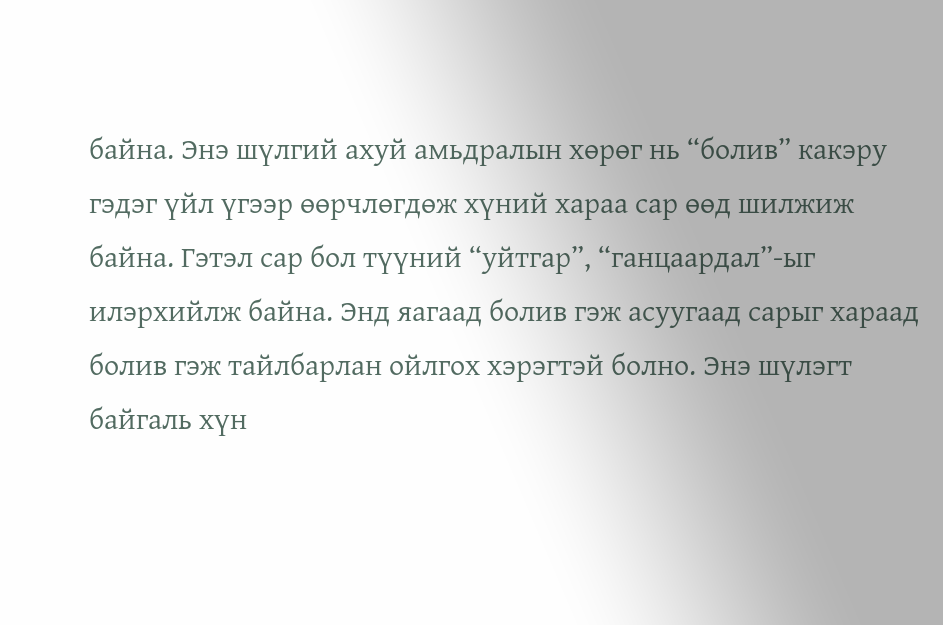байна. Энэ шүлгий ахуй амьдралын хөрөг нь “болив” какэру гэдэг үйл үгээр өөрчлөгдөж хүний хараа сар өөд шилжиж байна. Гэтэл сар бол түүний “уйтгар”, “ганцаардал”-ыг илэрхийлж байна. Энд яагаад болив гэж асуугаад сарыг хараад болив гэж тайлбарлан ойлгох хэрэгтэй болно. Энэ шүлэгт байгаль хүн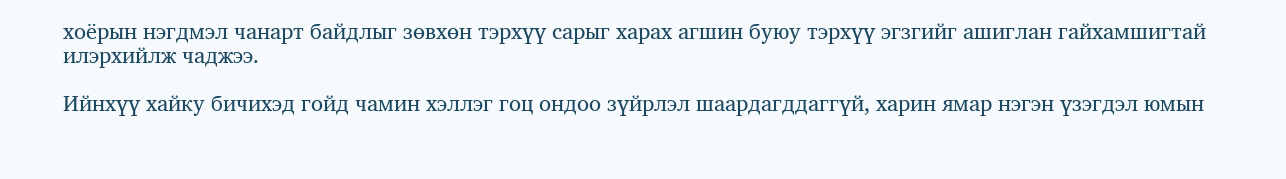хоёрын нэгдмэл чанарт байдлыг зөвхөн тэрхүү сарыг харах агшин буюу тэрхүү эгзгийг ашиглан гайхамшигтай илэрхийлж чаджээ.

Ийнхүү хайку бичихэд гойд чамин хэллэг гоц ондоо зүйрлэл шаардагддаггүй, харин ямар нэгэн үзэгдэл юмын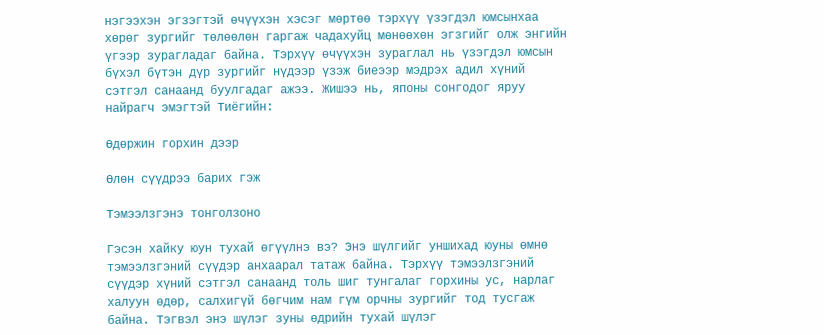нэгээхэн эгзэгтэй өчүүхэн хэсэг мөртөө тэрхүү үзэгдэл юмсынхаа хөрөг зургийг төлөөлөн гаргаж чадахуйц мөнөөхөн эгзгийг олж энгийн үгээр зурагладаг байна. Тэрхүү өчүүхэн зураглал нь үзэгдэл юмсын бүхэл бүтэн дүр зургийг нүдээр үзэж биеээр мэдрэх адил хүний сэтгэл санаанд буулгадаг ажээ. Жишээ нь, японы сонгодог яруу найрагч эмэгтэй Тиёгийн:

Өдөржин горхин дээр

Өлөн сүүдрээ барих гэж

Тэмээлзгэнэ тонголзоно

Гэсэн хайку юун тухай өгүүлнэ вэ? Энэ шүлгийг уншихад юуны өмнө тэмээлзгэний сүүдэр анхаарал татаж байна. Тэрхүү тэмээлзгэний сүүдэр хүний сэтгэл санаанд толь шиг тунгалаг горхины ус, нарлаг халуун өдөр, салхигүй бөгчим нам гүм орчны зургийг тод тусгаж байна. Тэгвэл энэ шүлэг зуны өдрийн тухай шүлэг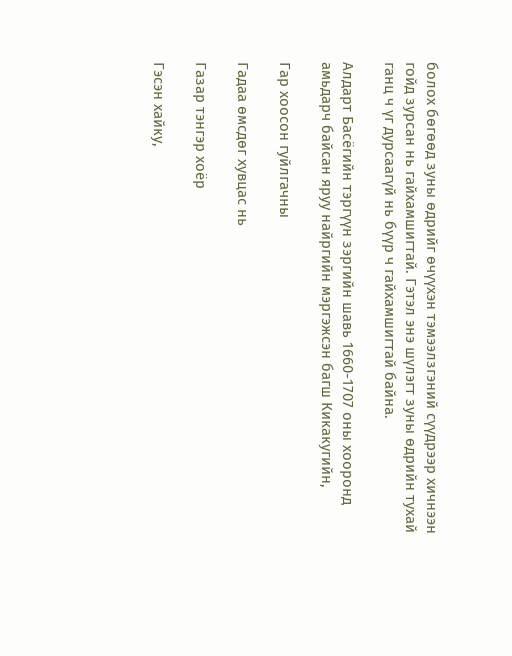болох бөгөөд зуны өдрийг өчүүхэн тэмээлзгэний сүүдрээр хичнээн гойд зурсан нь гайхамшигтай. Гэтэл энэ шүлэгт зуны өдрийн тухай ганц ч үг дурсаагүй нь бүүр ч гайхамшигтай байна.

Алдарт Басёгийн тэргүүн зэргийн шавь 1660-1707 оны хооронд амьдарч байсан яруу найргийн мэргэжсэн багш Кикакугийн,

Гар хоосон гуйлгачны

Гадаа өмсдөг хувцас нь

Газар тэнгэр хоёр

Гэсэн хайку,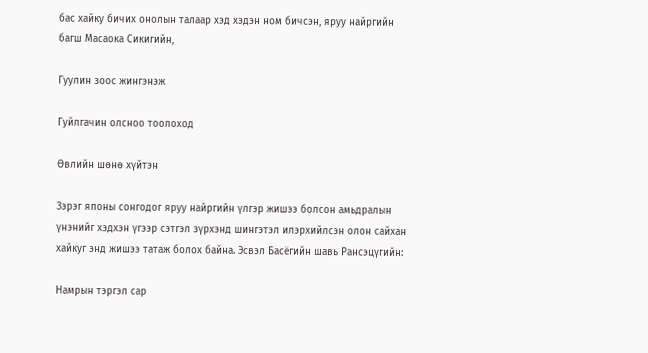бас хайку бичих онолын талаар хэд хэдэн ном бичсэн, яруу найргийн багш Масаока Сикигийн,

Гуулин зоос жингэнэж

Гуйлгачин олсноо тоолоход

Өвлийн шөнө хүйтэн

Зэрэг японы сонгодог яруу найргийн үлгэр жишээ болсон амьдралын үнэнийг хэдхэн үгээр сэтгэл зүрхэнд шингэтэл илэрхийлсэн олон сайхан хайкуг энд жишээ татаж болох байна. Эсвэл Басёгийн шавь Рансэцүгийн:

Намрын тэргэл сар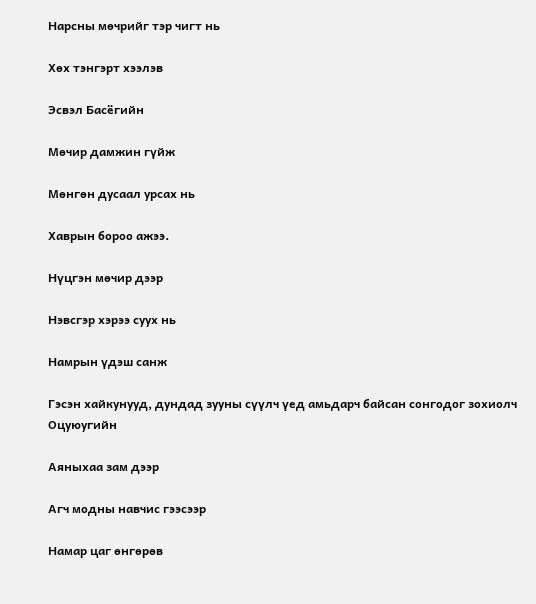Нарсны мөчрийг тэр чигт нь

Хөх тэнгэрт хээлэв

Эсвэл Басёгийн

Мөчир дамжин гүйж

Мөнгөн дусаал урсах нь

Хаврын бороо ажээ.

Нүцгэн мөчир дээр

Нэвсгэр хэрээ суух нь

Намрын үдэш санж

Гэсэн хайкунууд, дундад зууны сүүлч үед амьдарч байсан сонгодог зохиолч Оцуюугийн

Аяныхаа зам дээр

Агч модны навчис гээсээр

Намар цаг өнгөрөв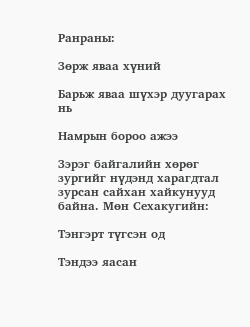Ранраны:

Зөрж яваа хүний

Барьж яваа шүхэр дуугарах нь

Намрын бороо ажээ

Зэрэг байгалийн хөрөг зургийг нүдэнд харагдтал зурсан сайхан хайкунууд байна. Мөн Сехакугийн:

Тэнгэрт түгсэн од

Тэндээ яасан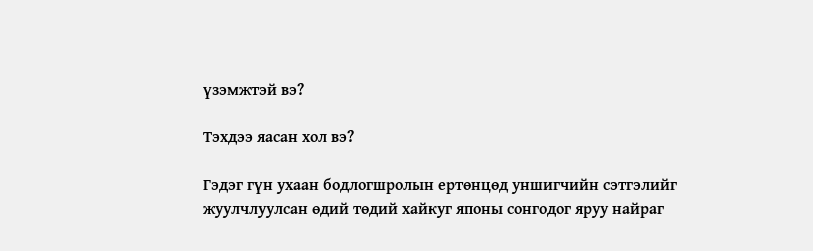үзэмжтэй вэ?

Тэхдээ яасан хол вэ?

Гэдэг гүн ухаан бодлогшролын ертөнцөд уншигчийн сэтгэлийг жуулчлуулсан өдий төдий хайкуг японы сонгодог яруу найраг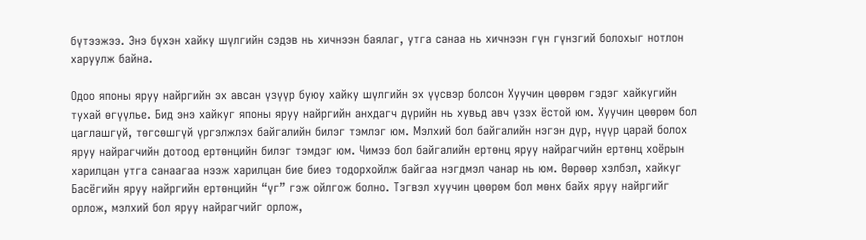бүтээжээ. Энэ бүхэн хайку шүлгийн сэдэв нь хичнээн баялаг, утга санаа нь хичнээн гүн гүнзгий болохыг нотлон харуулж байна.

Одоо японы яруу найргийн эх авсан үзүүр буюу хайку шүлгийн эх үүсвэр болсон Хуучин цөөрөм гэдэг хайкугийн тухай өгүүлье. Бид энэ хайкуг японы яруу найргийн анхдагч дүрийн нь хувьд авч үзэх ёстой юм. Хуучин цөөрөм бол цаглашгүй, төгсөшгүй үргэлжлэх байгалийн билэг тэмлэг юм. Мэлхий бол байгалийн нэгэн дүр, нүүр царай болох яруу найрагчийн дотоод ертөнцийн билэг тэмдэг юм. Чимээ бол байгалийн ертөнц яруу найрагчийн ертөнц хоёрын харилцан утга санаагаа нээж харилцан бие биеэ тодорхойлж байгаа нэгдмэл чанар нь юм. Өөрөөр хэлбэл, хайкуг Басёгийн яруу найргийн ертөнцийн “үг” гэж ойлгож болно. Тэгвэл хуучин цөөрөм бол мөнх байх яруу найргийг орлож, мэлхий бол яруу найрагчийг орлож,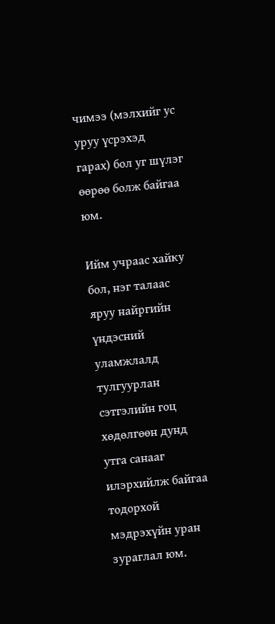чимээ (мэлхийг ус уруу үсрэхэд гарах) бол уг шүлэг өөрөө болж байгаа юм.

Ийм учраас хайку бол, нэг талаас яруу найргийн үндэсний уламжлалд тулгуурлан сэтгэлийн гоц хөдөлгөөн дунд утга санааг илэрхийлж байгаа тодорхой мэдрэхүйн уран зураглал юм.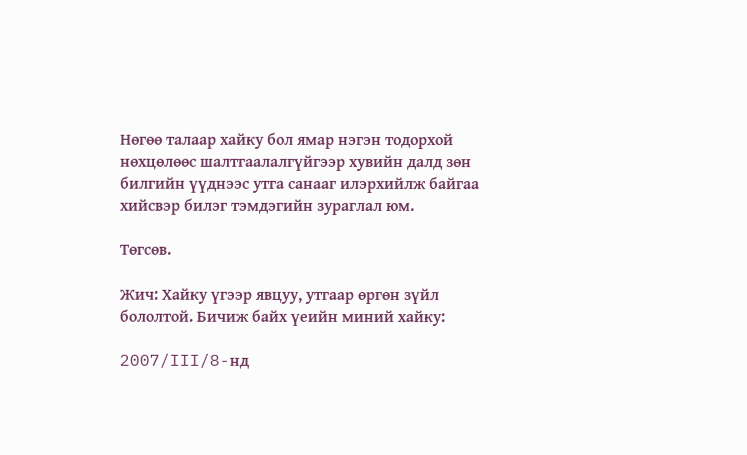Нөгөө талаар хайку бол ямар нэгэн тодорхой нөхцөлөөс шалтгаалалгүйгээр хувийн далд зөн билгийн үүднээс утга санааг илэрхийлж байгаа хийсвэр билэг тэмдэгийн зураглал юм.

Төгсөв.

Жич: Хайку үгээр явцуу, утгаар өргөн зүйл бололтой. Бичиж байх үеийн миний хайку:

2007/III/8-нд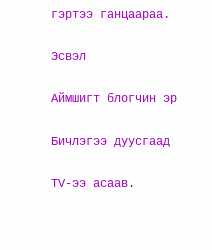гэртээ ганцаараа.

Эсвэл

Аймшигт блогчин эр

Бичлэгээ дуусгаад

ТV-ээ асаав.